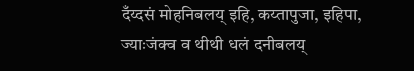दँय्दसं मोहनिबलय् इहि, कय्तापुजा, इहिपा, ज्याःजंक्व व थीथी धलं दनीबलय्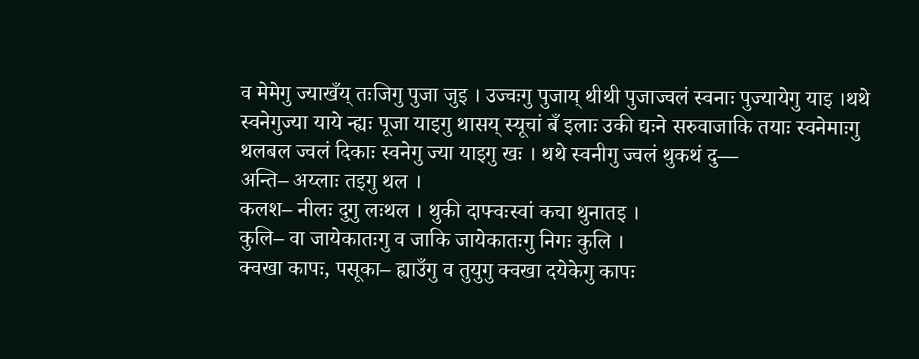व मेमेगु ज्याखँय् तःजिगु पुजा जुइ । उज्वःगु पुजाय् थीथी पुजाज्वलं स्वनाः पुज्यायेगु याइ ।थथे स्वनेगुज्या याये न्ह्यः पूजा याइगु थासय् स्यूचां बँ इलाः उकी द्यःने सरुवाजाकि तयाः स्वनेमाःगु थलबल ज्वलं दिकाः स्वनेगु ज्या याइगु खः । थथे स्वनीगु ज्वलं थुकथं दु—
अन्ति– अय्लाः तइगु थल ।
कलश– नीलः दुगु लःथल । थुकी दाफ्वःस्वां कचा थुनातइ ।
कुलि– वा जायेकातःगु व जाकि जायेकातःगु निगः कुलि ।
क्वखा कापः, पसूका– ह्याउँगु व तुयुगु क्वखा दयेकेगु कापः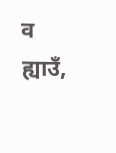व ह्याउँ,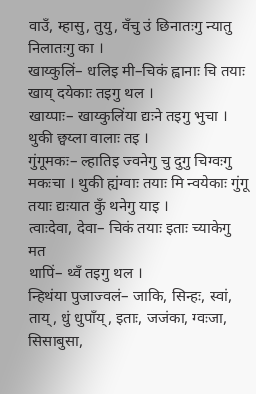वाउँ, म्हासु, तुयु, वँचु उं छिनातःगु न्यातु निलातःगु का ।
खाय्कुलिं– धलिइ मी–चिकं ह्वानाः चि तयाः खाय् दयेकाः तइगु थल ।
खाय्पाः– खाय्कुलिंया द्यःने तइगु भुचा । थुकी छ्वय्ला वालाः तइ ।
गुंगूमकः– ल्हातिइ ज्वनेगु चु दुगु चिग्वःगु मकःचा । थुकी ह्यंग्वाः तयाः मि न्वयेकाः गुंगू तयाः द्यःयात कुँ थनेगु याइ ।
त्वाःदेवा, देवा– चिकं तयाः इताः च्याकेगु मत
थापिं– थ्वँ तइगु थल ।
न्हिथंया पुजाज्वलं– जाकि, सिन्हः, स्वां, ताय्, धुं धुपाँय्, इताः, जजंका, ग्वःजा, सिसाबुसा,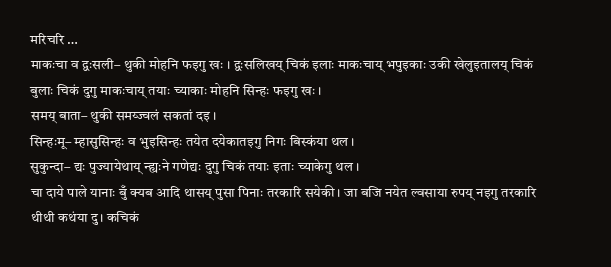मरिचरि …
माकःचा व द्वःसली– थुकी मोहनि फइगु खः । द्वःसलिखय् चिकं इलाः माकःचाय् भपुइकाः उकी खेलुइतालय् चिकं बुलाः चिकं दुगु माकःचाय् तयाः च्याकाः मोहनि सिन्हः फइगु खः ।
समय् बाता– थुकी समय्ज्वलं सकतां दइ ।
सिन्हःमू– म्हासुसिन्हः व भुइसिन्हः तयेत दयेकातइगु निगः बिस्कंया थल ।
सुकुन्दा– द्यः पुज्यायेथाय् न्ह्यःने गणेद्यः दुगु चिकं तयाः इताः च्याकेगु थल ।
चा दाये पाले यानाः बुँ क्यब आदि थासय् पुसा पिनाः तरकारि सयेकी। जा बजि नयेत ल्वसाया रुपय् नइगु तरकारि थीथी कथंया दु। कचिकं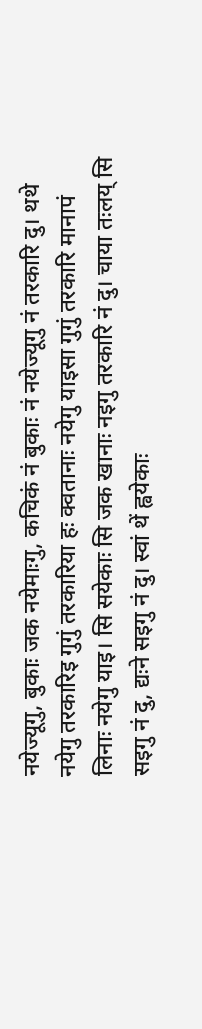नयेज्यूगु, बुकाः जक नयेमाःगु, कचिकं नं बुकाः नं नयेज्यूगु नं तरकारि दु। थथे नयेगु तरकारिइ गुगुं तरकारिया हः क्वतानाः नयेगु याइसा गुगुं तरकारि मानापं लिनाः नयेगु याइ। सि सयेकाः सि जक खानाः नइगु तरकारि नं दु। चाया तःलय् सि सइगु नं दु, द्यःने सइगु नं दु। स्वां थें ह्वयेकाः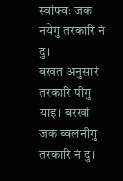स्वांफ्वः जक नयेगु तरकारि नं दु।
बखत अनुसारं तरकारि पीगु याइ। बरखां जक ब्वलनीगु तरकारि नं दु।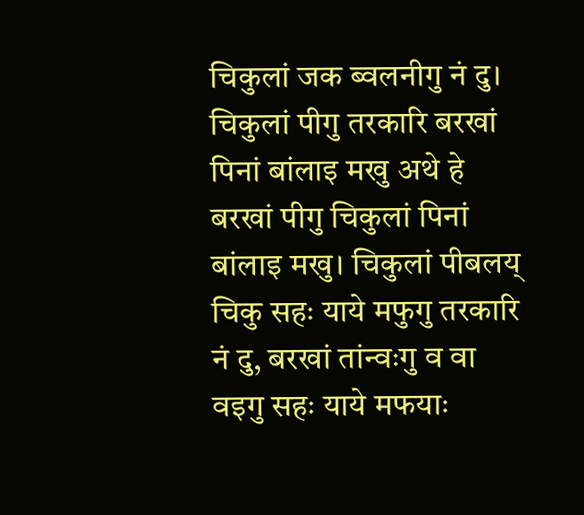चिकुलां जक ब्वलनीगु नं दु। चिकुलां पीगु तरकारि बरखां पिनां बांलाइ मखु अथे हे बरखां पीगु चिकुलां पिनां बांलाइ मखु। चिकुलां पीबलय् चिकु सहः याये मफुगु तरकारि नं दु, बरखां तांन्वःगु व वा वइगु सहः याये मफयाः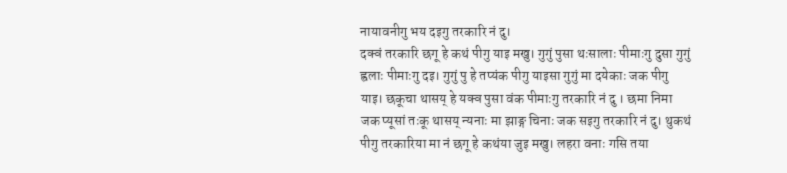नायावनीगु भय दइगु तरकारि नं दु।
दक्वं तरकारि छगू हे कथं पीगु याइ मखु। गुगुं पुसा थःसालाः पीमाःगु दुसा गुगुं ह्वलाः पीमाःगु दइ। गुगुं पु हे तप्यंक पीगु याइसा गुगुं मा दयेकाः जक पीगु याइ। छकूचा थासय् हे यक्व पुसा वंक पीमाःगु तरकारि नं दु । छमा निमा जक प्यूसां तःकू थासय् न्यनाः मा झाङ्ग चिनाः जक सइगु तरकारि नं दु। थुकथं पीगु तरकारिया मा नं छगू हे कथंया जुइ मखु। लहरा वनाः गसि तया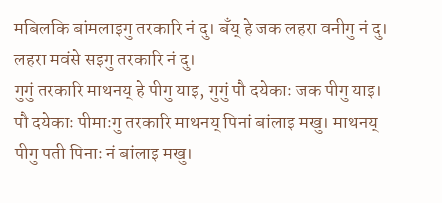मबिलकि बांमलाइगु तरकारि नं दु। बँय् हे जक लहरा वनीगु नं दु। लहरा मवंसे सइगु तरकारि नं दु।
गुगुं तरकारि माथनय् हे पीगु याइ, गुगुं पौ दयेकाः जक पीगु याइ। पौ दयेकाः पीमाःगु तरकारि माथनय् पिनां बांलाइ मखु। माथनय् पीगु पती पिनाः नं बांलाइ मखु।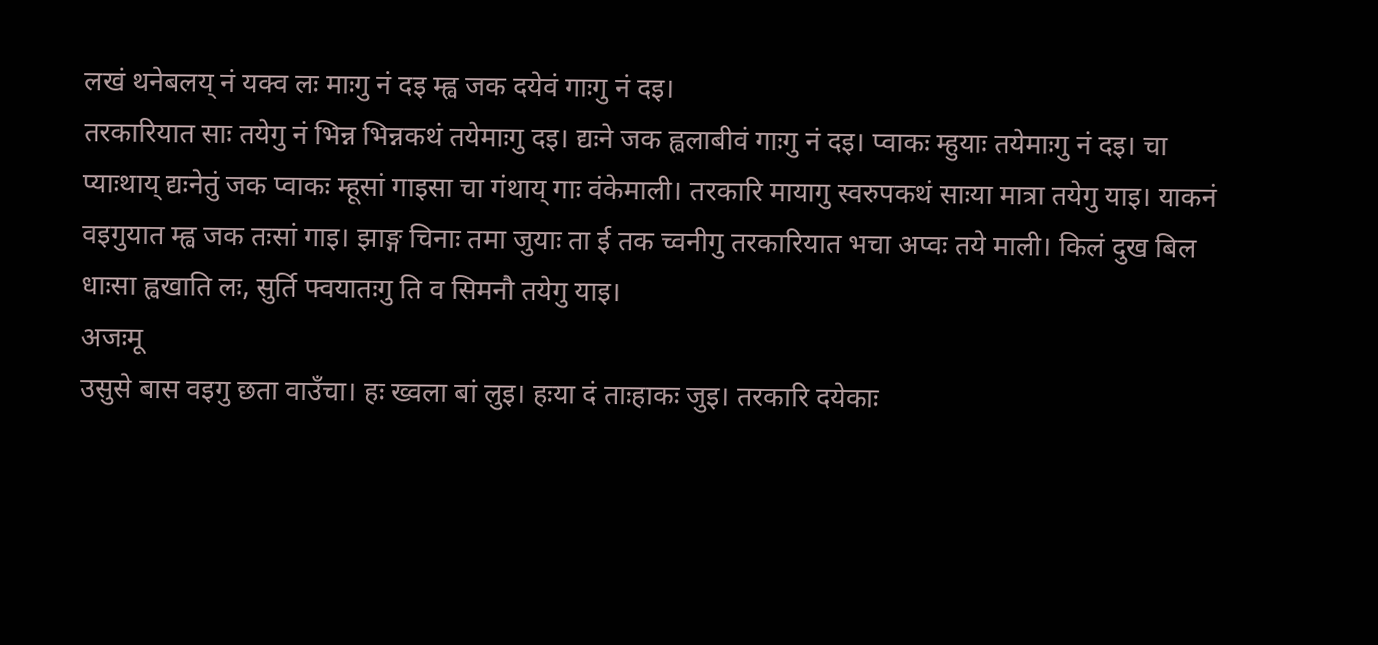लखं थनेबलय् नं यक्व लः माःगु नं दइ म्ह्व जक दयेवं गाःगु नं दइ।
तरकारियात साः तयेगु नं भिन्न भिन्नकथं तयेमाःगु दइ। द्यःने जक ह्वलाबीवं गाःगु नं दइ। प्वाकः म्हुयाः तयेमाःगु नं दइ। चा प्याःथाय् द्यःनेतुं जक प्वाकः म्हूसां गाइसा चा गंथाय् गाः वंकेमाली। तरकारि मायागु स्वरुपकथं साःया मात्रा तयेगु याइ। याकनं वइगुयात म्ह्व जक तःसां गाइ। झाङ्ग चिनाः तमा जुयाः ता ई तक च्वनीगु तरकारियात भचा अप्वः तये माली। किलं दुख बिल धाःसा ह्वखाति लः, सुर्ति फ्वयातःगु ति व सिमनौ तयेगु याइ।
अजःमू
उसुसे बास वइगु छता वाउँचा। हः ख्वला बां लुइ। हःया दं ताःहाकः जुइ। तरकारि दयेकाः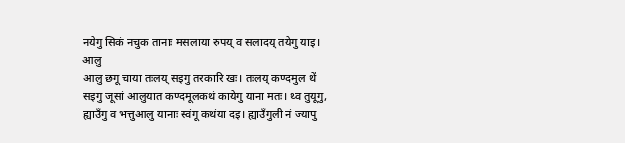नयेगु सिकं नचुक तानाः मसलाया रुपय् व सलादय् तयेगु याइ।
आलु
आलु छगू चाया तःलय् सइगु तरकारि खः। तःलय् कण्दमुल थें सइगु जूसां आलुयात कण्दमूलकथं कायेगु याना मतः। थ्व तुयूगु, ह्याउँगु व भत्तुआलु यानाः स्वंगू कथंया दइ। ह्याउँगुली नं ज्यापु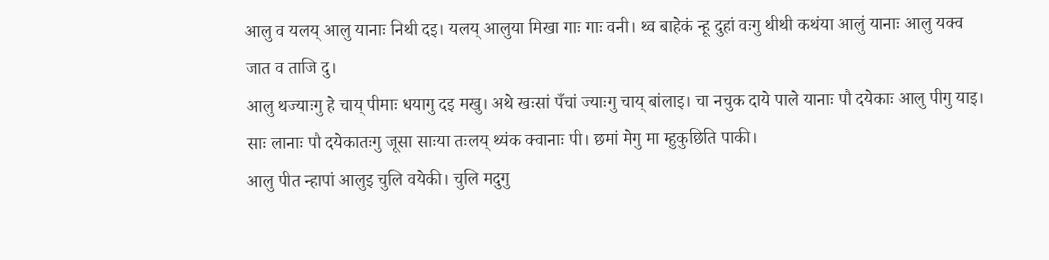आलु व यलय् आलु यानाः निथी दइ। यलय् आलुया मिखा गाः गाः वनी। थ्व बाहेकं न्हू दुहां वःगु थीथी कथंया आलुं यानाः आलु यक्व जात व ताजि दु।
आलु थज्याःगु हे चाय् पीमाः धयागु दइ मखु। अथे खःसां पँचां ज्याःगु चाय् बांलाइ। चा नचुक दाये पाले यानाः पौ दयेकाः आलु पीगु याइ। साः लानाः पौ दयेकातःगु जूसा साःया तःलय् थ्यंक क्वानाः पी। छमां मेगु मा म्हुकुछिति पाकी।
आलु पीत न्हापां आलुइ चुलि वयेकी। चुलि मदुगु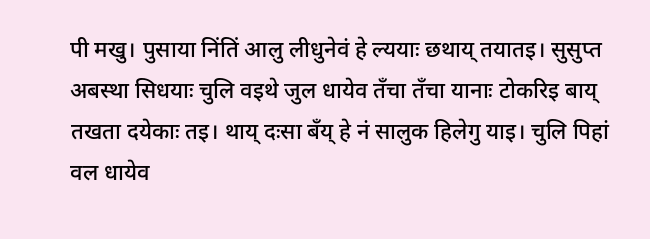पी मखु। पुसाया निंतिं आलु लीधुनेवं हे ल्ययाः छथाय् तयातइ। सुसुप्त अबस्था सिधयाः चुलि वइथे जुल धायेव तँचा तँचा यानाः टोकरिइ बाय् तखता दयेकाः तइ। थाय् दःसा बँय् हे नं सालुक हिलेगु याइ। चुलि पिहां वल धायेव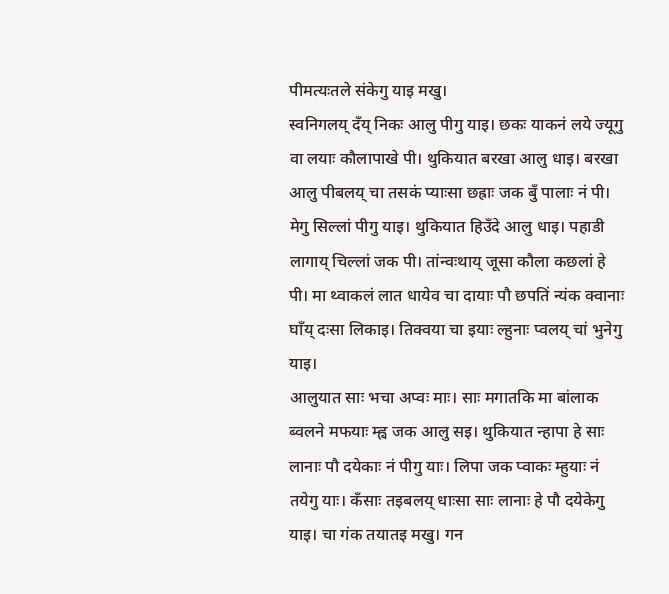पीमत्यःतले संकेगु याइ मखु।
स्वनिगलय् दँय् निकः आलु पीगु याइ। छकः याकनं लये ज्यूगु वा लयाः कौलापाखे पी। थुकियात बरखा आलु धाइ। बरखा आलु पीबलय् चा तसकं प्याःसा छह्राः जक बुँ पालाः नं पी। मेगु सिल्लां पीगु याइ। थुकियात हिउँदे आलु धाइ। पहाडी लागाय् चिल्लां जक पी। तांन्वःथाय् जूसा कौला कछलां हे पी। मा थ्वाकलं लात धायेव चा दायाः पौ छपतिं न्यंक क्वानाः घाँय् दःसा लिकाइ। तिक्वया चा इयाः ल्हुनाः प्वलय् चां भुनेगु याइ।
आलुयात साः भचा अप्वः माः। साः मगातकि मा बांलाक ब्वलने मफयाः म्ह्व जक आलु सइ। थुकियात न्हापा हे साः लानाः पौ दयेकाः नं पीगु याः। लिपा जक प्वाकः म्हुयाः नं तयेगु याः। कँसाः तइबलय् धाःसा साः लानाः हे पौ दयेकेगु याइ। चा गंक तयातइ मखु। गन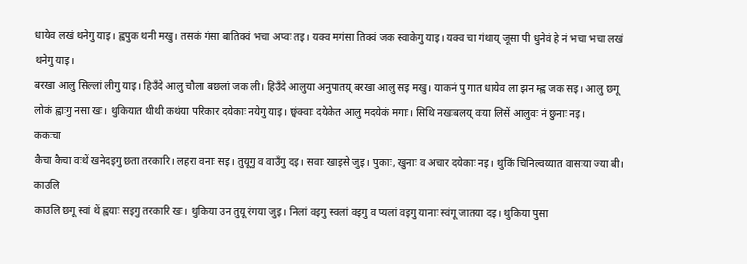धायेव लखं थनेगु याइ। ह्वपुक थनी मखु। तसकं गंसा बातिक्वं भचा अप्वः तइ। यक्व मगंसा तिक्वं जक स्वाकेगु याइ। यक्व चा गंथाय् जूसा पी धुनेवं हे नं भचा भचा लखं थनेगु याइ।
बरखा आलु सिल्लां लीगु याइ। हिउँदे आलु चौला बछलां जक ली। हिउँदे आलुया अनुपातय् बरखा आलु सइ मखु। याकनं पु गात धायेव ला झन म्ह्व जक सइ। आलु छगू लोकं ह्वाःगु नसा खः। थुकियात थीथी कथंया परिकार दयेकाः नयेगु याइ। छ्वंक्वाः दयेकेत आलु मदयेकं मगाः। सिथि नखःबलय् वःया लिसें आलुवः नं छुनाः नइ।
ककःचा
कैचा कैचा वःथें खनेदइगु छता तरकारि। लहरा वनाः सइ। तुयूगु व वाउँगु दइ। सवाः खाइसे जुइ। पुकाः, खुनाः व अचार दयेकाः नइ। थुकिं चिनिल्वय्यात वासःया ज्या बी।
काउलि
काउलि छगू स्वां थें ह्वयाः सइगु तरकारि खः। थुकिया उन तुयू रंगया जुइ। निलां वइगु स्वलां वइगु व प्यलां वइगु यानाः स्वंगू जातया दइ। थुकिया पुसा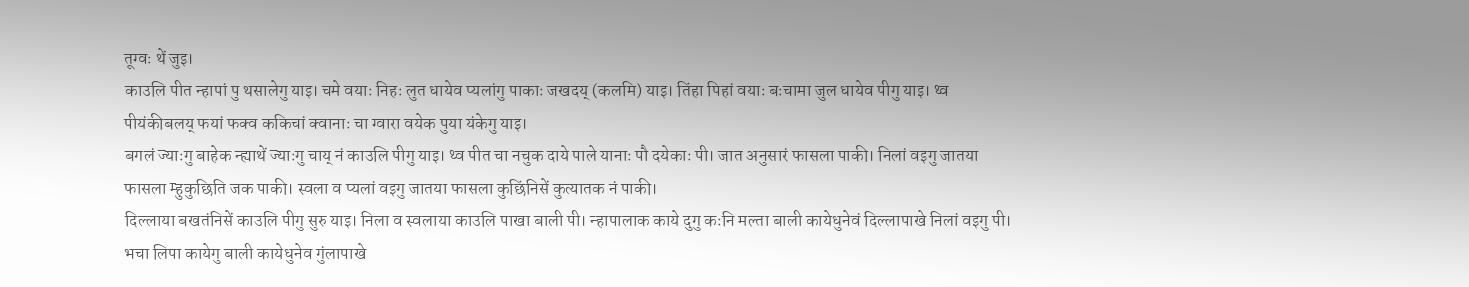तूग्वः थें जुइ।
काउलि पीत न्हापां पु थसालेगु याइ। चमे वयाः निहः लुत धायेव प्यलांगु पाकाः जखदय् (कलमि) याइ। तिंहा पिहां वयाः बःचामा जुल धायेव पीगु याइ। थ्व पीयंकीबलय् फयां फक्व ककिचां क्वानाः चा ग्वारा वयेक पुया यंकेगु याइ।
बगलं ज्याःगु बाहेक न्ह्याथें ज्याःगु चाय् नं काउलि पीगु याइ। थ्व पीत चा नचुक दाये पाले यानाः पौ दयेकाः पी। जात अनुसारं फासला पाकी। निलां वइगु जातया फासला म्हुकुछिति जक पाकी। स्वला व प्यलां वइगु जातया फासला कुछिंनिसें कुत्यातक नं पाकी।
दिल्लाया बखतंनिसें काउलि पीगु सुरु याइ। निला व स्वलाया काउलि पाखा बाली पी। न्हापालाक काये दुगु कःनि मल्ता बाली कायेधुनेवं दिल्लापाखे निलां वइगु पी। भचा लिपा कायेगु बाली कायेधुनेव गुंलापाखे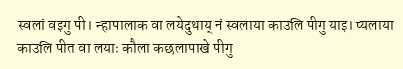स्वलां वइगु पी। न्हापालाक वा लयेदुथाय् नं स्वलाया काउलि पीगु याइ। प्यलाया काउलि पीत वा लयाः कौला कछलापाखे पीगु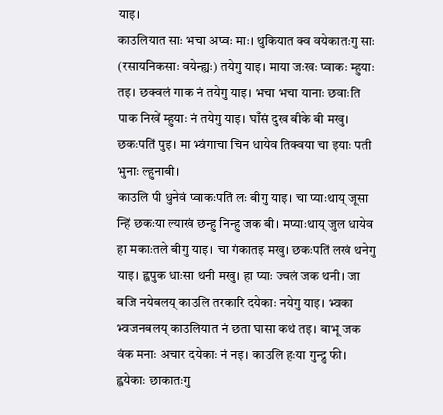याइ।
काउलियात साः भचा अप्वः माः। थुकियात क्व वयेकातःगु साः (रसायनिकसाः वयेन्ह्यः) तयेगु याइ। माया जःखः प्वाकः म्हुयाः तइ। छक्वलं गाक नं तयेगु याइ। भचा भचा यानाः छवाःति पाक निखें म्हुयाः नं तयेगु याइ। घाँसं दुख बीके बी मखु। छकःपतिं पुइ। मा भ्वंगाचा चिन धायेव तिक्वया चा इयाः पती भुनाः ल्हुनाबी।
काउलि पी धुनेवं प्वाकःपतिं लः बीगु याइ। चा प्याःथाय् जूसा न्हिं छकःया ल्याखं छन्हु निन्हु जक बी। मप्याःथाय् जुल धायेव हा मकाःतले बीगु याइ। चा गंकातइ मखु। छकःपतिं लखं थनेगु याइ। ह्वपुक धाःसा थनी मखु। हा प्याः ज्वलं जक थनी। जा बजि नयेबलय् काउलि तरकारि दयेकाः नयेगु याइ। भ्वका भ्वजनबलय् काउलियात नं छता घासा कथं तइ। बाभू जक वंक मनाः अचार दयेकाः नं नइ। काउलि हःया गुन्द्रु फी। ह्वयेकाः छाकातःगु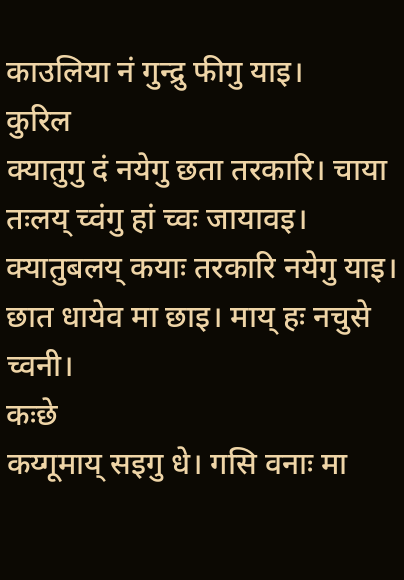काउलिया नं गुन्द्रु फीगु याइ।
कुरिल
क्यातुगु दं नयेगु छता तरकारि। चाया तःलय् च्वंगु हां च्वः जायावइ। क्यातुबलय् कयाः तरकारि नयेगु याइ। छात धायेव मा छाइ। माय् हः नचुसे च्वनी।
कःछे
कय्गूमाय् सइगु धे। गसि वनाः मा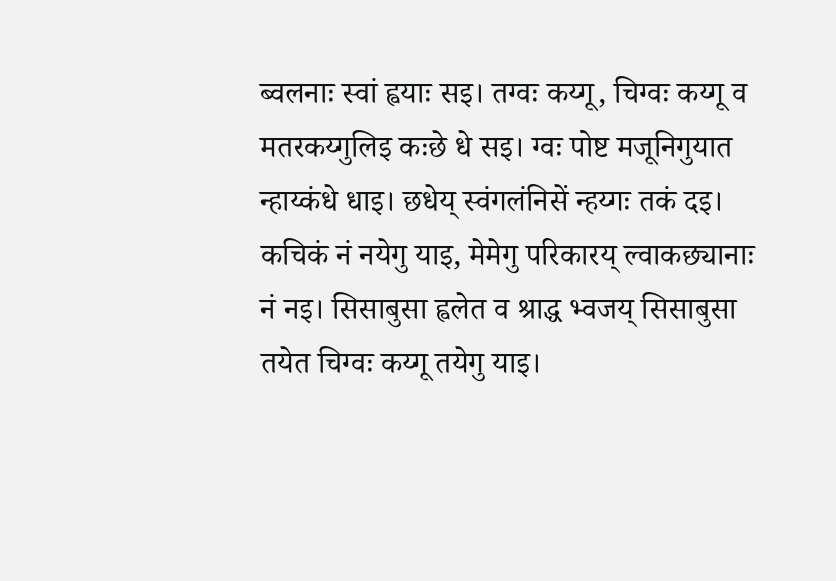ब्वलनाः स्वां ह्वयाः सइ। तग्वः कय्गू, चिग्वः कय्गू व मतरकय्गुलिइ कःछे धे सइ। ग्वः पोष्ट मजूनिगुयात न्हाय्कंधे धाइ। छधेय् स्वंगलंनिसें न्हय्गः तकं दइ। कचिकं नं नयेगु याइ, मेमेगु परिकारय् ल्वाकछ्यानाः नं नइ। सिसाबुसा ह्वलेत व श्राद्ध भ्वजय् सिसाबुसा तयेत चिग्वः कय्गू तयेगु याइ।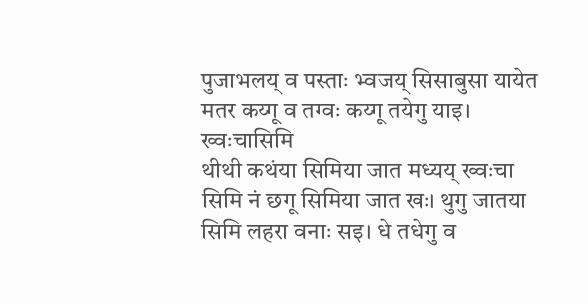पुजाभलय् व पस्ताः भ्वजय् सिसाबुसा यायेत मतर कय्गू व तग्वः कय्गू तयेगु याइ।
ख्वःचासिमि
थीथी कथंया सिमिया जात मध्यय् ख्वःचा सिमि नं छगू सिमिया जात खः। थुगु जातया सिमि लहरा वनाः सइ। धे तधेगु व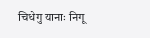चिधेगु यानाः निगू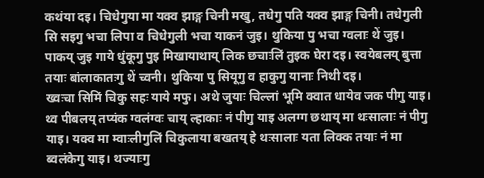कथंया दइ। चिधेगुया मा यक्व झाङ्ग चिनी मखु, तधेगु पति यक्व झाङ्ग चिनी। तधेगुली सि सइगु भचा लिपा व चिधेगुली भचा याकनं जुइ। थुकिया पु भचा ग्वलाः थें जुइ। पाकय् जुइ गाये धुंकूगु पुइ मिखायाथाय् लिक छचाःलिं तुइक घेरा दइ। स्वयेबलय् बुत्ता तयाः बांलाकातःगु थें च्वनी। थुकिया पु सियूगु व हाकुगु यानाः निथी दइ।
ख्वःचा सिमिं चिकु सहः याये मफु। अथे जुयाः चिल्लां भूमि क्वात धायेव जक पीगु याइ। थ्व पीबलय् तप्यंक ग्वलंग्वः चाय् ल्हाकाः नं पीगु याइ अलग्ग छथाय् मा थःसालाः नं पीगु याइ। यक्व मा म्वाःलीगुलिं चिकुलाया बखतय् हे थःसालाः यता लिक्क तयाः नं मा ब्वलंकेगु याइ। थज्याःगु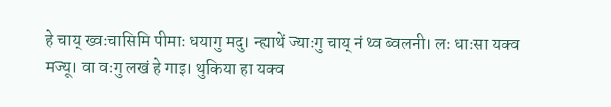हे चाय् ख्वःचासिमि पीमाः धयागु मदु। न्ह्याथें ज्याःगु चाय् नं थ्व ब्वलनी। लः धाःसा यक्व मज्यू। वा वःगु लखं हे गाइ। थुकिया हा यक्व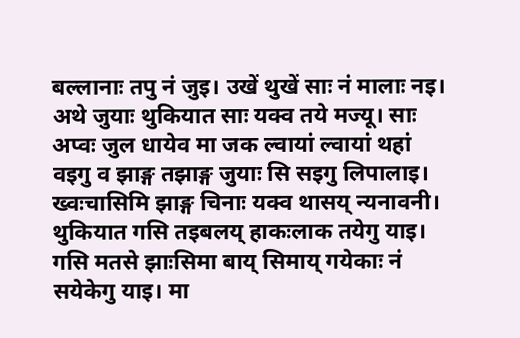बल्लानाः तपु नं जुइ। उखें थुखें साः नं मालाः नइ। अथे जुयाः थुकियात साः यक्व तये मज्यू। साः अप्वः जुल धायेव मा जक ल्वायां ल्वायां थहां वइगु व झाङ्ग तझाङ्ग जुयाः सि सइगु लिपालाइ।
ख्वःचासिमि झाङ्ग चिनाः यक्व थासय् न्यनावनी। थुकियात गसि तइबलय् हाकःलाक तयेगु याइ। गसि मतसे झाःसिमा बाय् सिमाय् गयेकाः नं सयेकेगु याइ। मा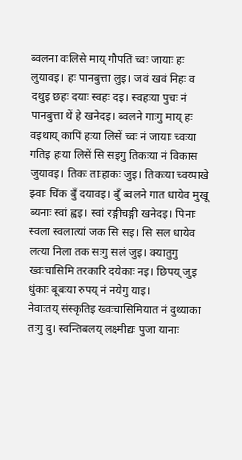ब्वलना वःलिसे माय् गौपतिं च्वः जायाः हः लुयावइ। हः पानबुत्ता लुइ। जवं खवं निहः व दथुइ छहः दयाः स्वहः दइ। स्वहःया पुचः नं पानबुत्ता थें हे खनेदइ। ब्वलने गाःगु माय् हः वइथाय् कापिं हःया लिसें च्वः नं जायाः च्वःया गतिइ हःया लिसें सि सइगु तिकःया नं विकास जुयावइ। तिकः ताःहाकः जुइ। तिकःया च्वय्पाखे झ्वाः चिंक बुँ दयावइ। बुँ ब्वलने गात धायेव मुखू ब्यनाः स्वां ह्वइ। स्वां रङ्गीचङ्गी खनेदइ। पिनाः स्वला स्वलात्यां जक सि सइ। सि सल धायेव लत्या निला तक सःगु सलं जुइ। क्यातुगु ख्वःचासिमि तरकारि दयेकाः नइ। छिपय् जुइ धुंकाः बूबःया रुपय् नं नयेगु याइ।
नेवाःतय् संस्कृतिइ ख्वःचासिमियात नं दुथ्याका तःगु दु। स्वन्तिबलय् लक्ष्मीद्यः पुजा यानाः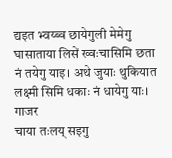द्यइत भ्वय्ब्व छायेगुली मेमेगु घासाताया लिसें ख्वःचासिमि छता नं तयेगु याइ। अथे जुयाः थुकियात लक्ष्मी सिमि धकाः नं धायेगु याः।
गाजर
चाया तःलय् सइगु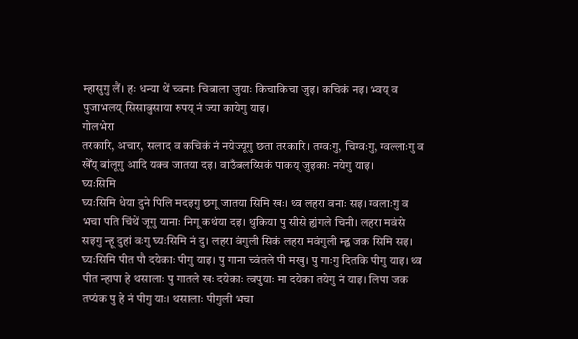म्हासुगु लैं। हः धन्या थें च्वनाः चिबाला जुयाः किचाकिचा जुइ। कचिकं नइ। भ्वय् व पुजाभलय् सिसाबुसाया रुपय् नं ज्या कायेगु याइ।
गोलभेरा
तरकारि, अचार, सलाद व कचिकं नं नयेज्यूगु छता तरकारि। तग्वःगु, चिग्वःगु, ग्वल्लाःगु व खेँय् बांलूगु आदि यक्व जातया दइ। वाउँबलय्सिकं पाकय् जुइकाः नयेगु याइ।
घ्यःसिमि
घ्यःसिमि धेया दुने पिलि मदइगु छगू जातया सिमि खः। थ्व लहरा वनाः सइ। ग्वलाःगु व भचा पति चिंथें जूगु यानाः निगू कथंया दइ। थुकिया पु सीसे ह्यंगले चिनी। लहरा मवंसे सइगु न्हू दुहां वःगु घ्यःसिमि नं दु। लहरा वंगुली सिकं लहरा मवंगुली म्ह्व जक सिमि सइ।
घ्यःसिमि पीत पौ दयेकाः पीगु याइ। पु गाना च्वंतले पी मखु। पु गाःगु दितकि पीगु याइ। थ्व पीत न्हापा हे थसालाः पु गातले खः दयेकाः त्वपुयाः मा दयेका तयेगु नं याइ। लिपा जक तप्यंक पु हे नं पीगु याः। थसालाः पीगुली भचा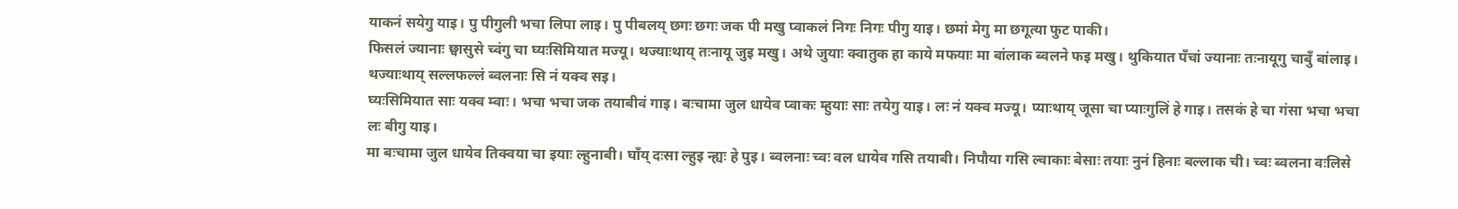याकनं सयेगु याइ। पु पीगुली भचा लिपा लाइ। पु पीबलय् छगः छगः जक पी मखु प्वाकलं निगः निगः पीगु याइ। छमां मेगु मा छगूत्या फुट पाकी।
फिसलं ज्यानाः छ्वासुसे च्वंगु चा घ्यःसिमियात मज्यू। थज्याःथाय् तःनायू जुइ मखु। अथे जुयाः क्वातुक हा काये मफयाः मा बांलाक ब्वलने फइ मखु। थुकियात पँचां ज्यानाः तःनायूगु चाबुँ बांलाइ। थज्याःथाय् सल्लफल्लं ब्वलनाः सि नं यक्व सइ।
घ्यःसिमियात साः यक्व म्वाः। भचा भचा जक तयाबीवं गाइ। बःचामा जुल धायेव प्वाकः म्हुयाः साः तयेगु याइ। लः नं यक्व मज्यू। प्याःथाय् जूसा चा प्याःगुलिं हे गाइ। तसकं हे चा गंसा भचा भचा लः बीगु याइ।
मा बःचामा जुल धायेव तिक्वया चा इयाः ल्हुनाबी। घाँय् दःसा ल्हुइ न्ह्यः हे पुइ। ब्वलनाः च्वः वल धायेव गसि तयाबी। निपौया गसि ल्वाकाः बेसाः तयाः नुनं हिनाः बल्लाक ची। च्वः ब्वलना वःलिसे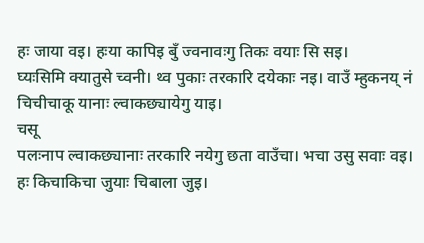हः जाया वइ। हःया कापिइ बुँ ज्वनावःगु तिकः वयाः सि सइ।
घ्यःसिमि क्यातुसे च्वनी। थ्व पुकाः तरकारि दयेकाः नइ। वाउँ म्हुकनय् नं चिचीचाकू यानाः ल्वाकछ्यायेगु याइ।
चसू
पलःनाप ल्वाकछ्यानाः तरकारि नयेगु छता वाउँचा। भचा उसु सवाः वइ। हः किचाकिचा जुयाः चिबाला जुइ।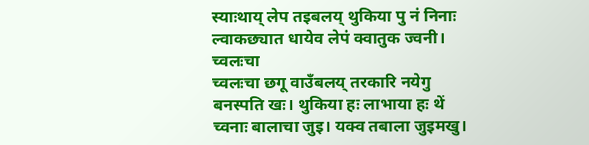स्याःथाय् लेप तइबलय् थुकिया पु नं निनाः ल्वाकछ्यात धायेव लेपं क्वातुक ज्वनी।
च्वलःचा
च्वलःचा छगू वाउँबलय् तरकारि नयेगु बनस्पति खः। थुकिया हः लाभाया हः थें च्वनाः बालाचा जुइ। यक्व तबाला जुइमखु।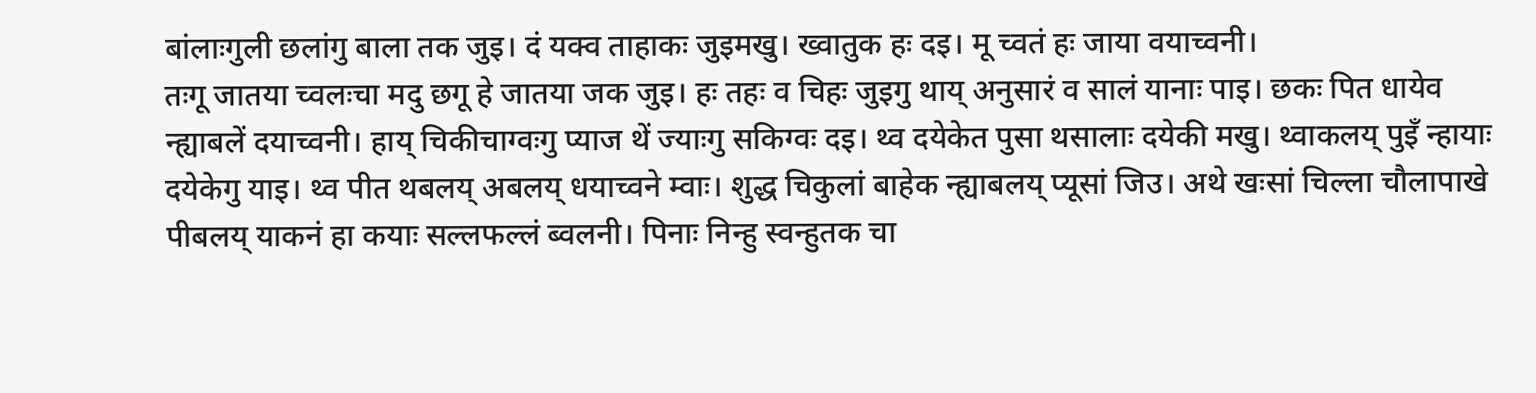बांलाःगुली छलांगु बाला तक जुइ। दं यक्व ताहाकः जुइमखु। ख्वातुक हः दइ। मू च्वतं हः जाया वयाच्वनी।
तःगू जातया च्वलःचा मदु छगू हे जातया जक जुइ। हः तहः व चिहः जुइगु थाय् अनुसारं व सालं यानाः पाइ। छकः पित धायेव न्ह्याबलें दयाच्वनी। हाय् चिकीचाग्वःगु प्याज थें ज्याःगु सकिग्वः दइ। थ्व दयेकेत पुसा थसालाः दयेकी मखु। थ्वाकलय् पुइँ न्हायाः दयेकेगु याइ। थ्व पीत थबलय् अबलय् धयाच्वने म्वाः। शुद्ध चिकुलां बाहेक न्ह्याबलय् प्यूसां जिउ। अथे खःसां चिल्ला चौलापाखे पीबलय् याकनं हा कयाः सल्लफल्लं ब्वलनी। पिनाः निन्हु स्वन्हुतक चा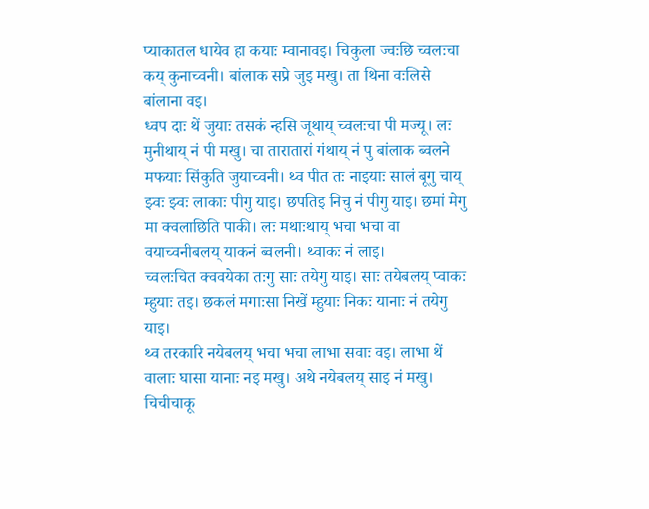प्याकातल धायेव हा कयाः म्वानावइ। चिकुला ज्वःछि च्वलःचा कय् कुनाच्वनी। बांलाक सप्रे जुइ मखु। ता थिना वःलिसे बांलाना वइ।
ध्वप दाः थें जुयाः तसकं न्हसि जूथाय् च्वलःचा पी मज्यू। लः मुनीथाय् नं पी मखु। चा तारातारां गंथाय् नं पु बांलाक ब्वलने मफयाः सिंकुति जुयाच्वनी। थ्व पीत तः नाइयाः सालं बूगु चाय् झ्वः झ्वः लाकाः पीगु याइ। छपतिइ निचु नं पीगु याइ। छमां मेगु मा क्वलाछिति पाकी। लः मथाःथाय् भचा भचा वा वयाच्वनीबलय् याकनं ब्वलनी। थ्वाकः नं लाइ।
च्वलःचित क्ववयेका तःगु साः तयेगु याइ। साः तयेबलय् प्वाकः म्हुयाः तइ। छकलं मगाःसा निखें म्हुयाः निकः यानाः नं तयेगु याइ।
थ्व तरकारि नयेबलय् भचा भचा लाभा सवाः वइ। लाभा थें वालाः घासा यानाः नइ मखु। अथे नयेबलय् साइ नं मखु। चिचीचाकू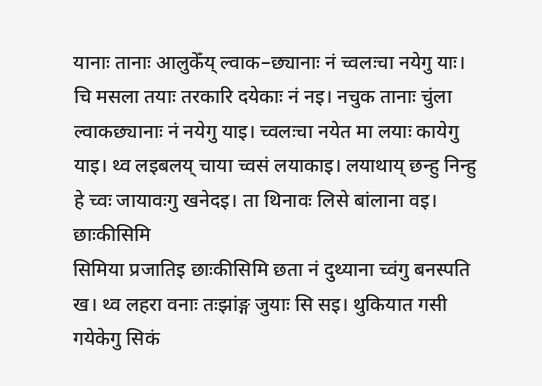यानाः तानाः आलुकेँय् ल्वाक–छ्यानाः नं च्वलःचा नयेगु याः। चि मसला तयाः तरकारि दयेकाः नं नइ। नचुक तानाः चुंला ल्वाकछ्यानाः नं नयेगु याइ। च्वलःचा नयेत मा लयाः कायेगु याइ। थ्व लइबलय् चाया च्वसं लयाकाइ। लयाथाय् छन्हु निन्हु हे च्वः जायावःगु खनेदइ। ता थिनावः लिसे बांलाना वइ।
छाःकीसिमि
सिमिया प्रजातिइ छाःकीसिमि छता नं दुथ्याना च्वंगु बनस्पति ख। थ्व लहरा वनाः तःझांङ्ग जुयाः सि सइ। थुकियात गसी गयेकेगु सिकं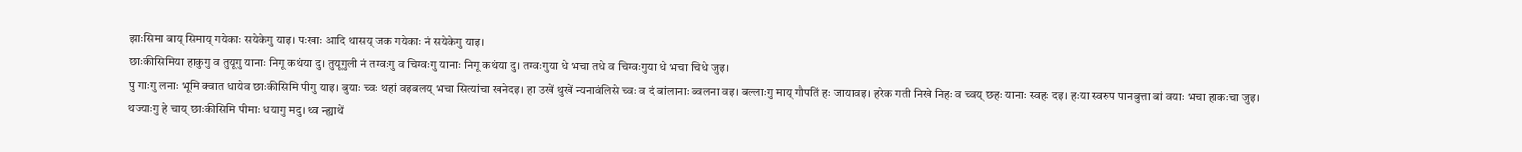झाःसिमा बाय् सिमाय् गयेकाः सयेकेगु याइ। पःखाः आदि थासय् जक गयेकाः नं सयेकेगु याइ।
छाःकीसिमिया हाकुगु व तुयूगु यानाः निगू कथंया दु। तुयूगुली नं तग्वःगु व चिग्वःगु यानाः निगू कथंया दु। तग्वःगुया धे भचा तधे व चिग्वःगुया धे भचा चिधे जुइ।
पु गाःगु लनाः भूमि क्वात धायेव छाःकीसिमि पीगु याइ। बुयाः च्वः थहां वइबलय् भचा सित्यांचा खनेदइ। हा उखें थुखें न्यनावंलिसे च्वः व दं बांलानाः ब्वलना वइ। बल्लाःगु माय् गौपतिं हः जायावइ। हरेक गती निखे निहः व च्वय् छहः यानाः स्वहः दइ। हःया स्वरुप पानबुत्ता बां वयाः भचा हाकःचा जुइ।
थज्याःगु हे चाय् छाःकीसिमि पीमाः धयागु मदु। थ्व न्ह्याथें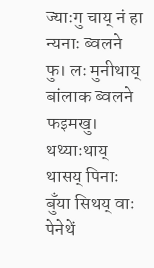ज्याःगु चाय् नं हा न्यनाः ब्वलने फु। लः मुनीथाय् बांलाक ब्वलने फइमखु। थथ्याःथाय् थासय् पिनाः बुँया सिथय् वाः पेनेथें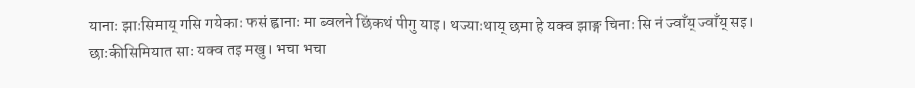यानाः झाःसिमाय् गसि गयेकाः फसं ह्वानाः मा ब्वलने छिंकथं पीगु याइ। थज्याःथाय् छमा हे यक्व झाङ्ग चिनाः सि नं ज्वाँय् ज्वाँय् सइ।
छाःकीसिमियात साः यक्व तइ मखु। भचा भचा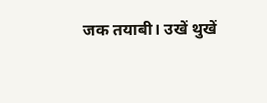जक तयाबी। उखें थुखें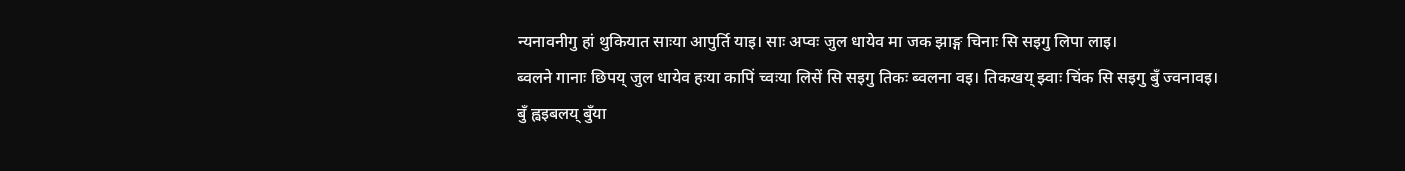न्यनावनीगु हां थुकियात साःया आपुर्ति याइ। साः अप्वः जुल धायेव मा जक झाङ्ग चिनाः सि सइगु लिपा लाइ।
ब्वलने गानाः छिपय् जुल धायेव हःया कापिं च्वःया लिसें सि सइगु तिकः ब्वलना वइ। तिकखय् झ्वाः चिंक सि सइगु बुँ ज्वनावइ। बुँ ह्वइबलय् बुँया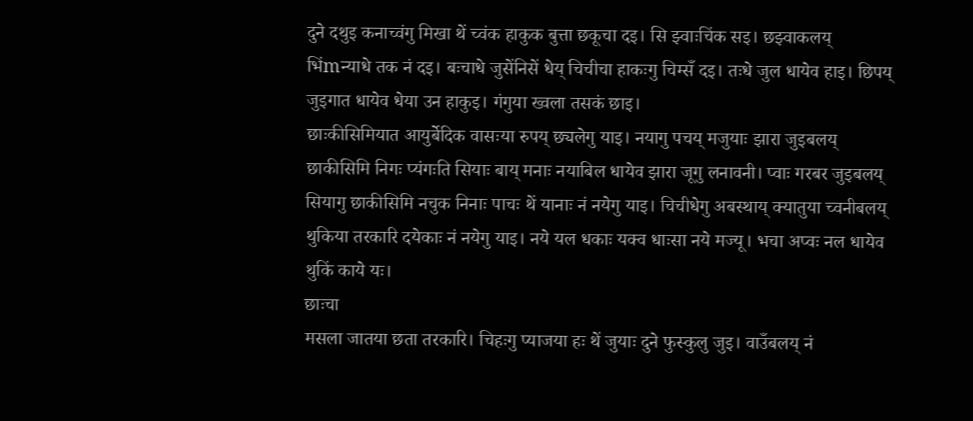दुने दथुइ कनाच्वंगु मिखा थें च्वंक हाकुक बुत्ता छकूचा दइ। सि झ्वाःचिंक सइ। छझ्वाकलय् भिंmन्याधे तक नं दइ। बःचाधे जुसेंनिसें धेय् चिचीचा हाकःगु चिम्सँ दइ। तःधे जुल धायेव हाइ। छिपय् जुइगात धायेव धेया उन हाकुइ। गंगुया ख्वला तसकं छाइ।
छाःकीसिमियात आयुर्बेदिक वासःया रुपय् छ्यलेगु याइ। नयागु पचय् मजुयाः झारा जुइबलय् छाकीसिमि निगः प्यंगःति सियाः बाय् मनाः नयाबिल धायेव झारा जूगु लनावनी। प्वाः गरबर जुइबलय् सियागु छाकीसिमि नचुक निनाः पाचः थें यानाः नं नयेगु याइ। चिचीधेगु अबस्थाय् क्यातुया च्वनीबलय् थुकिया तरकारि दयेकाः नं नयेगु याइ। नये यल धकाः यक्व धाःसा नये मज्यू। भचा अप्वः नल धायेव थुकिं काये यः।
छाःचा
मसला जातया छता तरकारि। चिहःगु प्याजया हः थें जुयाः दुने फुस्कुलु जुइ। वाउँबलय् नं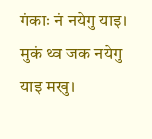गंकाः नं नयेगु याइ। मुकं थ्व जक नयेगु याइ मखु।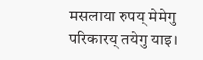मसलाया रुपय् मेमेगु परिकारय् तयेगु याइ।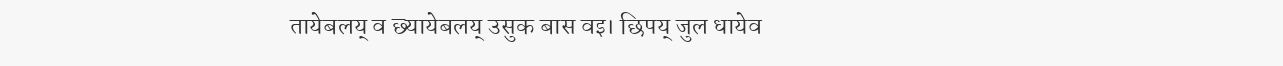तायेबलय् व छ्यायेबलय् उसुक बास वइ। छिपय् जुल धायेव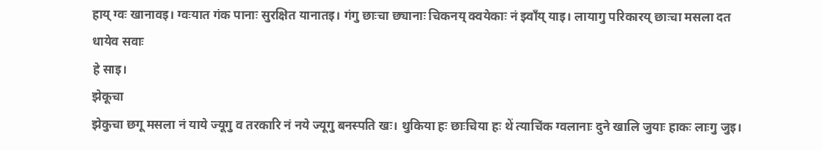हाय् ग्वः खानावइ। ग्वःयात गंक पानाः सुरक्षित यानातइ। गंगु छाःचा छ्यानाः चिकनय् क्वयेकाः नं झ्वाँय् याइ। लायागु परिकारय् छाःचा मसला दत धायेव सवाः
हे साइ।
झेकूचा
झेकुचा छगू मसला नं याये ज्यूगु व तरकारि नं नये ज्यूगु बनस्पति खः। थुकिया हः छाःचिया हः थें त्याचिंक ग्वलानाः दुने खालि जुयाः हाकः लाःगु जुइ।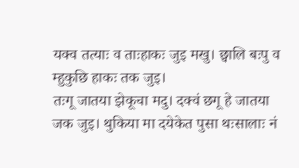यक्व तत्याः व ताःहाकः जुइ मखु। छ्वालि बःपु व म्हुकुछि हाकः तक जुइ।
तःगू जातया झेकूचा मदु। दक्वं छगू हे जातया जक जुइ। थुकिया मा दयेकेत पुसा थःसालाः नं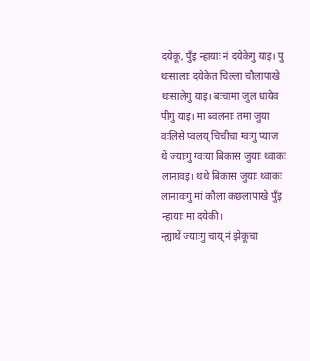दयेकू, पुँइ न्हायाः नं दयेकेगु याइ। पु थःसालाः दयेकेत चिल्ला चौलापाखे थःसालेगु याइ। बःचामा जुल धायेव पीगु याइ। मा ब्वलनाः तमा जुया वःलिसे प्वलय् चिचीचा ग्वःगु प्याज थें ज्याःगु ग्वःया बिकास जुयाः थ्वाकः लानावइ। थथे बिकास जुयाः थ्वाकः लानावःगु मां कौला कछलापाखे पुँइ न्हायाः मा दयेकी।
न्ह्याथें ज्याःगु चाय् नं झेकूचा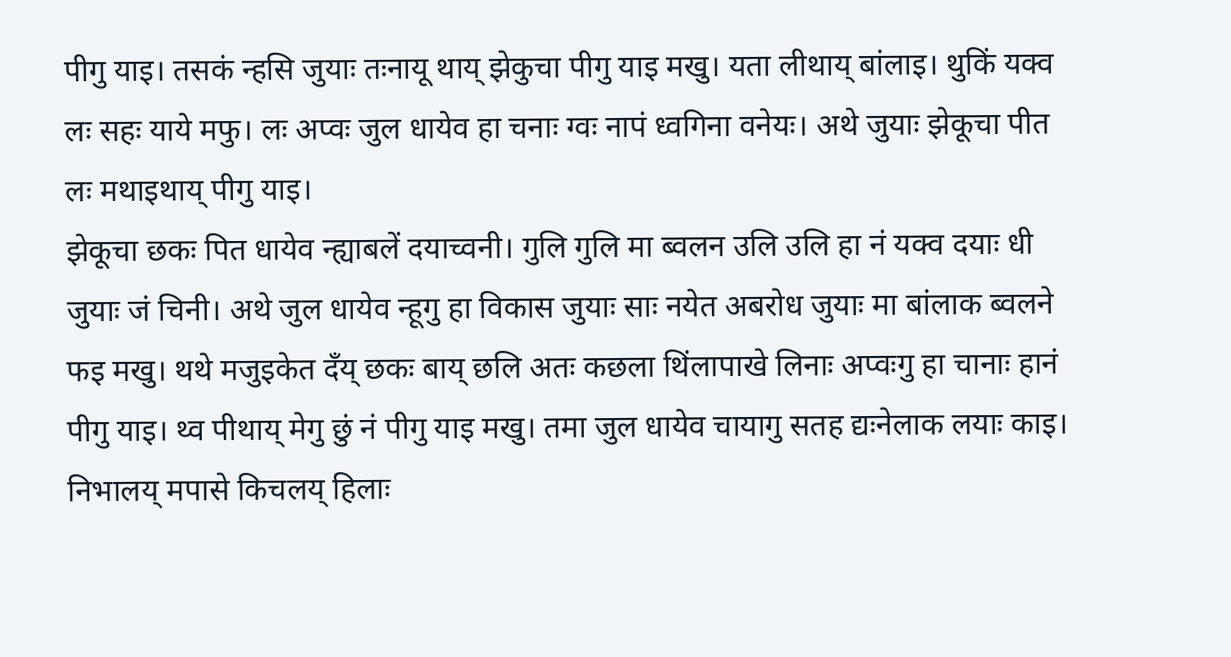पीगु याइ। तसकं न्हसि जुयाः तःनायू थाय् झेकुचा पीगु याइ मखु। यता लीथाय् बांलाइ। थुकिं यक्व लः सहः याये मफु। लः अप्वः जुल धायेव हा चनाः ग्वः नापं ध्वगिना वनेयः। अथे जुयाः झेकूचा पीत लः मथाइथाय् पीगु याइ।
झेकूचा छकः पित धायेव न्ह्याबलें दयाच्वनी। गुलि गुलि मा ब्वलन उलि उलि हा नं यक्व दयाः धी जुयाः जं चिनी। अथे जुल धायेव न्हूगु हा विकास जुयाः साः नयेत अबरोध जुयाः मा बांलाक ब्वलने फइ मखु। थथे मजुइकेत दँय् छकः बाय् छलि अतः कछला थिंलापाखे लिनाः अप्वःगु हा चानाः हानं पीगु याइ। थ्व पीथाय् मेगु छुं नं पीगु याइ मखु। तमा जुल धायेव चायागु सतह द्यःनेलाक लयाः काइ। निभालय् मपासे किचलय् हिलाः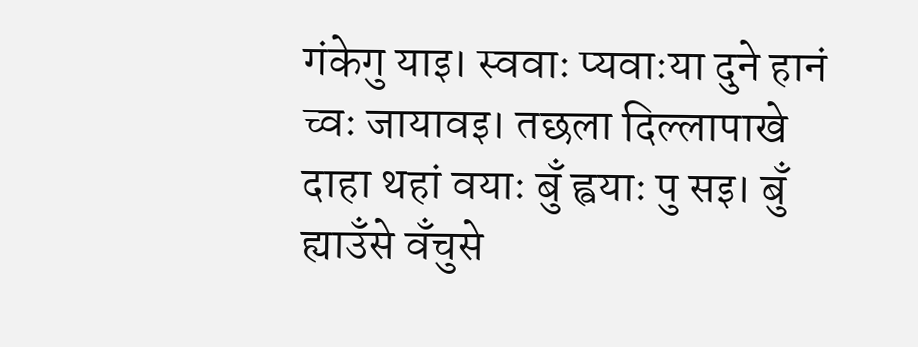गंकेगु याइ। स्ववाः प्यवाःया दुने हानं च्वः जायावइ। तछला दिल्लापाखे दाहा थहां वयाः बुँ ह्वयाः पु सइ। बुँ ह्याउँसे वँचुसे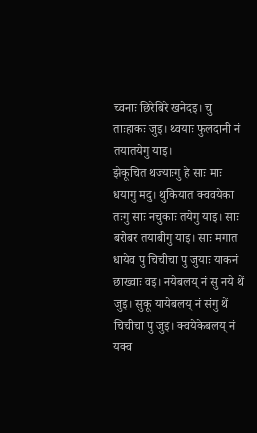च्वनाः छिरेबिरे खनेदइ। चु ताःहाकः जुइ। थ्वयाः फुलदानी नं तयातयेगु याइ।
झेकूचित थज्याःगु हे साः माः धयागु मदु। थुकियात क्ववयेका तःगु साः नचुकाः तयेगु याइ। साः बरोबर तयाबीगु याइ। साः मगात धायेव पु चिचीचा पु जुयाः याकनं छाख्वाः वइ। नयेबलय् नं सु नये थें जुइ। सुकू यायेबलय् नं संगु थें चिचीचा पु जुइ। क्वयेकेबलय् नं यक्व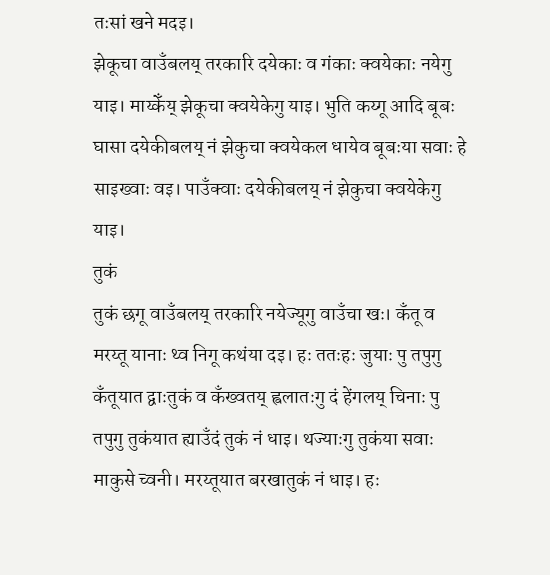तःसां खने मदइ।
झेकूचा वाउँबलय् तरकारि दयेकाः व गंकाः क्वयेकाः नयेगु याइ। माय्केँय् झेकूचा क्वयेकेगु याइ। भुति कय्गू आदि बूबः घासा दयेकीबलय् नं झेकुचा क्वयेकल धायेव बूबःया सवाः हे साइख्वाः वइ। पाउँक्वाः दयेकीबलय् नं झेकुचा क्वयेकेगु याइ।
तुकं
तुकं छगू वाउँबलय् तरकारि नयेज्यूगु वाउँचा खः। कँतू व मरय्तू यानाः थ्व निगू कथंया दइ। हः ततःहः जुयाः पु तपुगु कँतूयात द्वाःतुकं व कँख्वतय् ह्वलातःगु दं हेंगलय् चिनाः पु तपुगु तुकंयात ह्याउँदं तुकं नं धाइ। थज्याःगु तुकंया सवाः माकुसे च्वनी। मरय्तूयात बरखातुकं नं धाइ। हः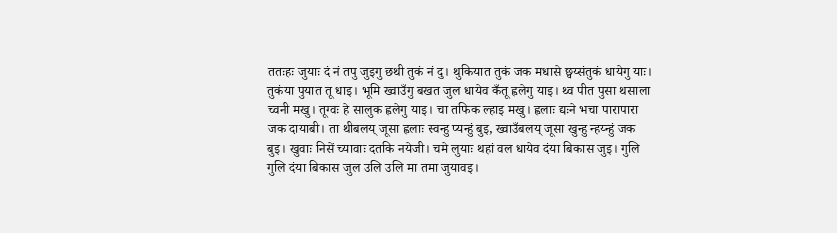ततःहः जुयाः दं नं तपु जुइगु छथी तुकं नं दु। थुकियात तुकं जक मधासे छ्वय्संतुकं धायेगु याः।
तुकंया पुयात तू धाइ। भूमि ख्वाउँगु बखत जुल धायेव कँतू ह्वलेगु याइ। थ्व पीत पुसा थसाला च्वनी मखु। तूग्वः हे सालुक ह्वलेगु याइ। चा तफिक ल्हाइ मखु। ह्वलाः द्यःने भचा पारापारा जक दायाबी। ता थीबलय् जूसा ह्वलाः स्वन्हु प्यन्हुं बुइ, ख्वाउँबलय् जूसा खुन्हु न्हय्न्हुं जक बुइ। खुवाः निसें च्यावाः दतकि नयेजी। चमे लुयाः थहां वल धायेव दंया बिकास जुइ। गुलि गुलि दंया बिकास जुल उलि उलि मा तमा जुयावइ।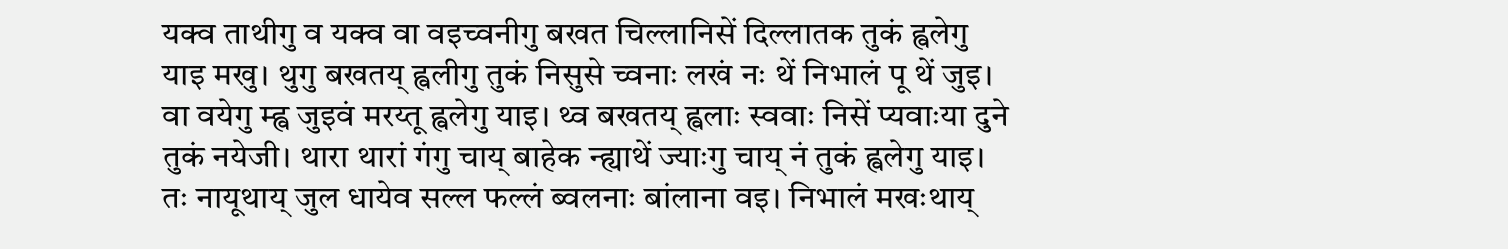यक्व ताथीगु व यक्व वा वइच्वनीगु बखत चिल्लानिसें दिल्लातक तुकं ह्वलेगु याइ मखु। थुगु बखतय् ह्वलीगु तुकं निसुसे च्वनाः लखं नः थें निभालं पू थें जुइ। वा वयेगु म्ह्व जुइवं मरय्तू ह्वलेगु याइ। थ्व बखतय् ह्वलाः स्ववाः निसें प्यवाःया दुने तुकं नयेजी। थारा थारां गंगु चाय् बाहेक न्ह्याथें ज्याःगु चाय् नं तुकं ह्वलेगु याइ। तः नायूथाय् जुल धायेव सल्ल फल्लं ब्वलनाः बांलाना वइ। निभालं मखःथाय्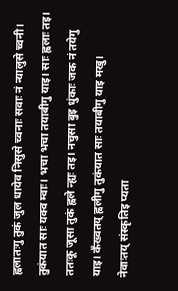ह्वलातःगु तुकं जुल धायेव निसुसे च्वनाः सवाः नं न्यालुसे च्वनी।
तुकंयात साः यक्व म्वाः। भचा भचा तयाबीगु याइ। साः ह्वलाः तइ। ततःकू जूसा तुकं ह्वले न्ह्यः तइ। नचुसा बुइ धुंकाः जक नं तयेगु याइ। कँख्वतय् ह्वलीगु तुकंयात साः तयाबीगु याइ मखु।
नेवाःतय् संस्कृतिइ प्यता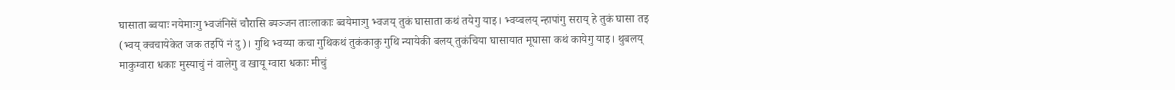घासाता ब्वयाः नयेमाःगु भ्वजंनिसें चौरासि ब्यञ्जन ताःलाकाः ब्वयेमाःगु भ्वजय् तुकं घासाता कथं तयेगु याइ। भ्वय्बलय् न्हापांगु सराय् हे तुकं घासा तइ (भ्वय् क्वचायेकेत जक तइपिं नं दु)। गुथि भ्वय्या कचा गुथिकथं तुकंकाकु गुथि न्यायेकी बलय् तुकंचिया घासायात मूघासा कथं कायेगु याइ। थुबलय् माकुग्वारा धकाः मुस्याचुं नं वालेगु व खायू ग्वारा धकाः मीचुं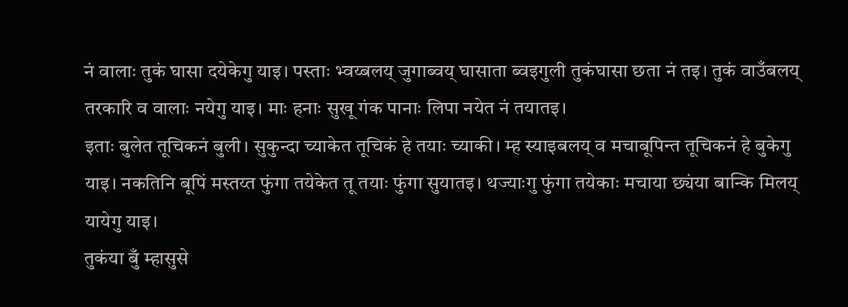नं वालाः तुकं घासा दयेकेगु याइ। पस्ताः भ्वय्बलय् जुगाब्वय् घासाता ब्वइगुली तुकंघासा छता नं तइ। तुकं वाउँबलय् तरकारि व वालाः नयेगु याइ। माः हनाः सुखू गंक पानाः लिपा नयेत नं तयातइ।
इताः बुलेत तूचिकनं बुली। सुकुन्दा च्याकेत तूचिकं हे तयाः च्याकी। म्ह स्याइबलय् व मचाबूपिन्त तूचिकनं हे बुकेगु याइ। नकतिनि बूपिं मस्तय्त फुंगा तयेकेत तू तयाः फुंगा सुयातइ। थज्याःगु फुंगा तयेकाः मचाया छ्यंया बान्कि मिलय् यायेगु याइ।
तुकंया बुँ म्हासुसे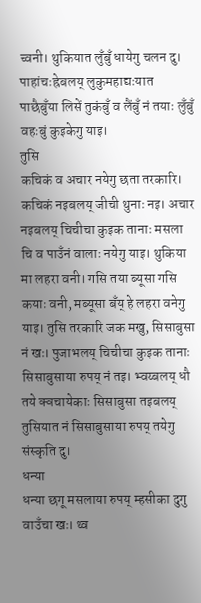च्वनी। थुकियात लुँबुँ धायेगु चलन दु। पाहांचःह्रेबलय् लुकुमहाद्यःयात पाछैबुँया लिसें तुकंबुँ व लैंबुँ नं तयाः लुँबुँ वहःबुं कुइकेगु याइ।
तुसि
कचिकं व अचार नयेगु छता तरकारि। कचिकं नइबलय् जीची थुनाः नइ। अचार नइबलय् चिचीचा कुइक तानाः मसला चि व पाउँनं वालाः नयेगु याइ। थुकिया मा लहरा वनी। गसि तया ब्यूसा गसि कयाः वनी, मब्यूसा बँय् हे लहरा वनेगु याइ। तुसि तरकारि जक मखु, सिसाबुसा नं खः। पुजाभलय् चिचीचा कुइक तानाः सिसाबुसाया रुपय् नं तइ। भ्वय्बलय् धौ तये क्वचायेकाः सिसाबुसा तइबलय् तुसियात नं सिसाबुसाया रुपय् तयेगु संस्कृति दु।
धन्या
धन्या छगू मसलाया रुपय् म्हसीका दुगु वाउँचा खः। थ्व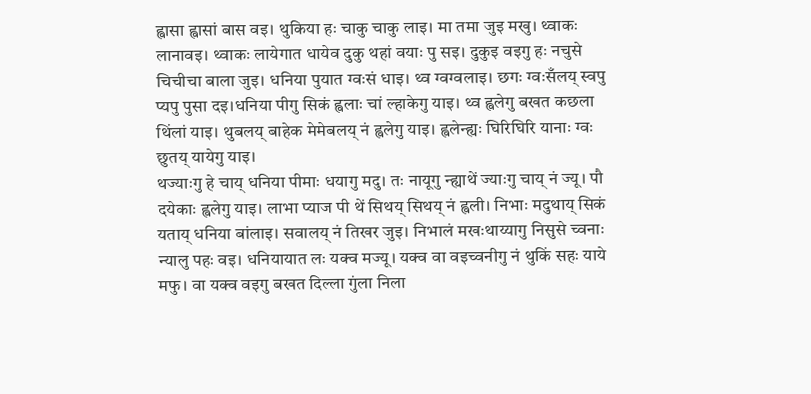ह्वासा ह्वासां बास वइ। थुकिया हः चाकु चाकु लाइ। मा तमा जुइ मखु। थ्वाकः लानावइ। थ्वाकः लायेगात धायेव दुकु थहां वयाः पु सइ। दुकुइ वइगु हः नचुसे चिचीचा बाला जुइ। धनिया पुयात ग्वःसं धाइ। थ्व ग्वग्वलाइ। छगः ग्वःसँलय् स्वपु प्यपु पुसा दइ।धनिया पीगु सिकं ह्वलाः चां ल्हाकेगु याइ। थ्व ह्वलेगु बखत कछला थिंलां याइ। थुबलय् बाहेक मेमेबलय् नं ह्वलेगु याइ। ह्वलेन्ह्यः घिरिघिरि यानाः ग्वः छुतय् यायेगु याइ।
थज्याःगु हे चाय् धनिया पीमाः धयागु मदु। तः नायूगु न्ह्याथें ज्याःगु चाय् नं ज्यू। पौ दयेकाः ह्वलेगु याइ। लाभा प्याज पी थें सिथय् सिथय् नं ह्वली। निभाः मदुथाय् सिकं यताय् धनिया बांलाइ। सवालय् नं तिखर जुइ। निभालं मखःथाय्यागु निसुसे च्वनाः न्यालु पहः वइ। धनियायात लः यक्व मज्यू। यक्व वा वइच्वनीगु नं थुकिं सहः याये मफु। वा यक्व वइगु बखत दिल्ला गुंला निला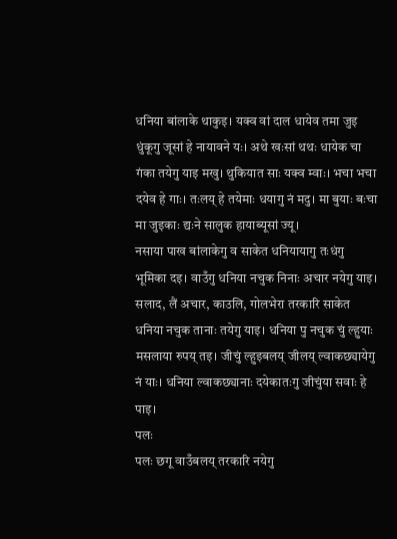धनिया बांलाके थाकुइ। यक्व वां दाल धायेव तमा जुइ धुंकूगु जूसां हे नायावने यः। अथे खःसां थथः धायेक चा गंका तयेगु याइ मखु। थुकियात साः यक्व म्वाः। भचा भचा दयेव हे गाः। तःलय् हे तयेमाः धयागु नं मदु। मा बुयाः बःचा मा जुइकाः द्यःने सालुक हायाब्यूसां ज्यू।
नसाया पाख बांलाकेगु व साकेत धनियायागु तःधंगु भूमिका दइ। वाउँगु धनिया नचुक निनाः अचार नयेगु याइ। सलाद, लैं अचार, काउलि, गोलभेरा तरकारि साकेत धनिया नचुक तानाः तयेगु याइ। धनिया पु नचुक चुं ल्हुयाः मसलाया रुपय् तइ। जीचुं ल्हुइबलय् जीलय् ल्वाकछ्यायेगु नं याः। धनिया ल्वाकछ्यानाः दयेकातःगु जीचुंया सवाः हे पाइ।
पलः
पलः छगू वाउँबलय् तरकारि नयेगु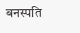बनस्पति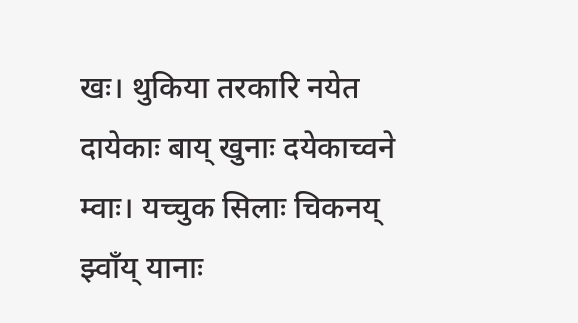खः। थुकिया तरकारि नयेत दायेकाः बाय् खुनाः दयेकाच्वने म्वाः। यच्चुक सिलाः चिकनय् झ्वाँय् यानाः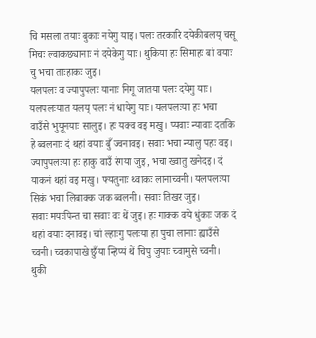चि मसला तयाः बुकाः नयेगु याइ। पलः तरकारि दयेकीबलय् चसू मिचः ल्वाकछ्यानाः नं दयेकेगु याः। थुकिया हः सिमाहः बां वयाः चु भचा ताःहाकः जुइ।
यलपलः व ज्यापुपलः यानाः निगू जातया पलः दयेगु याः। यलपलःयात यलय् पलः नं धायेगु याः। यलपलःया हः भचा वाउँसे भुयूनयाः सालुइ। हः यक्व वइ मखु। प्यवाः न्यावाः दतकि हे ब्वलनाः दं थहां वयाः बुँ ज्वनावइ। सवाः भचा न्यालु पहः वइ। ज्यापुपलःया हः हाकु वाउँ रंगया जुइ, भचा ख्वातु खनेदइ। दं याकनं थहां वइ मखु। फ्यतुनाः थ्वाकः लानाच्वनी। यलपलःया सिकं भचा लिबाक्क जक ब्वलनी। सवाः तिखर जुइ।
सवाः मयःपिन्त चा सवाः वः थें जुइ। हः गाक्क वये धुंकाः जक दं थहां वयाः दनावइ। चां ल्हाःगु पलःया हा पुचा लानाः ह्याउँसे च्वनी। च्वकापाखे छुँया न्हिप्यं थें चिपु जुयाः च्वामुसे च्वनी। थुकी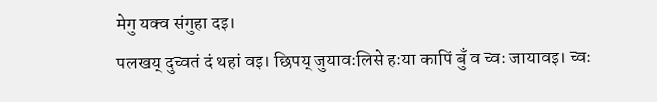मेगु यक्व संगुहा दइ।
पलखय् दुच्वतं दं थहां वइ। छिपय् जुयावःलिसे हःया कापिं बुँ व च्वः जायावइ। च्वः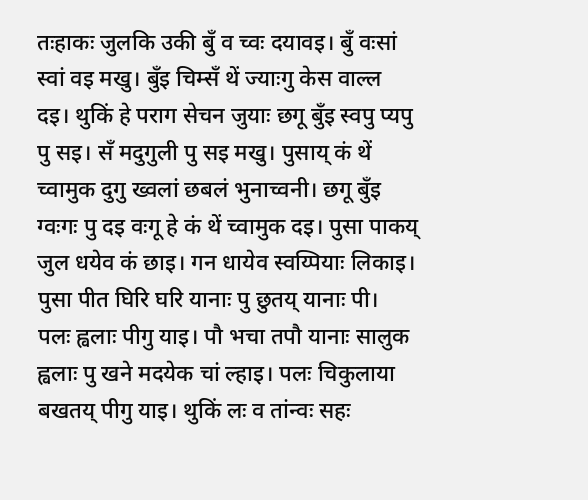तःहाकः जुलकि उकी बुँ व च्वः दयावइ। बुँ वःसां स्वां वइ मखु। बुँइ चिम्सँ थें ज्याःगु केस वाल्ल दइ। थुकिं हे पराग सेचन जुयाः छगू बुँइ स्वपु प्यपु पु सइ। सँ मदुगुली पु सइ मखु। पुसाय् कं थें च्वामुक दुगु ख्वलां छबलं भुनाच्वनी। छगू बुँइ ग्वःगः पु दइ वःगू हे कं थें च्वामुक दइ। पुसा पाकय् जुल धयेव कं छाइ। गन धायेव स्वय्पियाः लिकाइ। पुसा पीत घिरि घरि यानाः पु छुतय् यानाः पी।
पलः ह्वलाः पीगु याइ। पौ भचा तपौ यानाः सालुक ह्वलाः पु खने मदयेक चां ल्हाइ। पलः चिकुलाया बखतय् पीगु याइ। थुकिं लः व तांन्वः सहः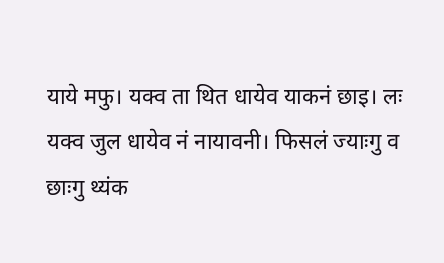याये मफु। यक्व ता थित धायेव याकनं छाइ। लः यक्व जुल धायेव नं नायावनी। फिसलं ज्याःगु व छाःगु थ्यंक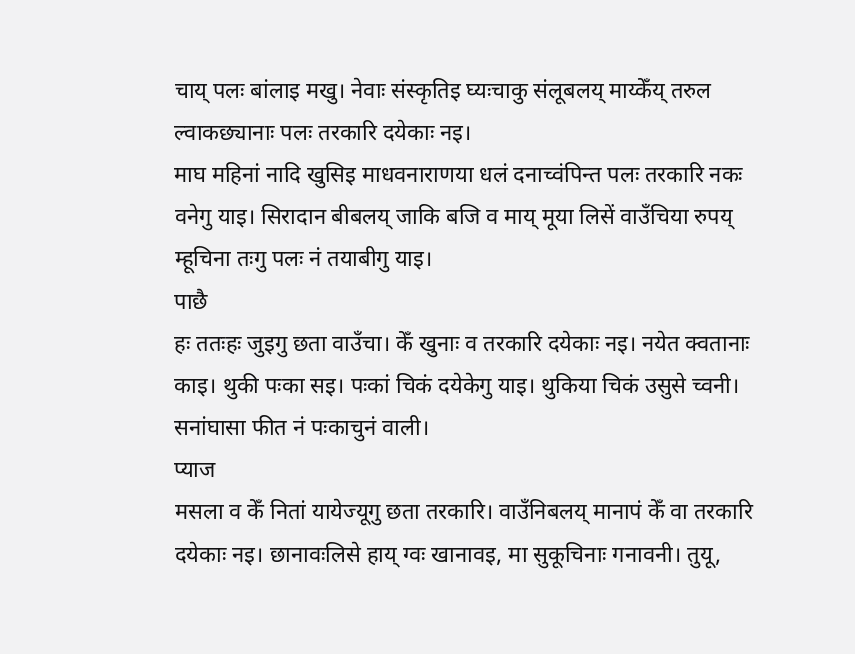चाय् पलः बांलाइ मखु। नेवाः संस्कृतिइ घ्यःचाकु संलूबलय् माय्केँय् तरुल ल्वाकछ्यानाः पलः तरकारि दयेकाः नइ।
माघ महिनां नादि खुसिइ माधवनाराणया धलं दनाच्वंपिन्त पलः तरकारि नकः वनेगु याइ। सिरादान बीबलय् जाकि बजि व माय् मूया लिसें वाउँचिया रुपय् म्हूचिना तःगु पलः नं तयाबीगु याइ।
पाछै
हः ततःहः जुइगु छता वाउँचा। केँ खुनाः व तरकारि दयेकाः नइ। नयेत क्वतानाः काइ। थुकी पःका सइ। पःकां चिकं दयेकेगु याइ। थुकिया चिकं उसुसे च्वनी। सनांघासा फीत नं पःकाचुनं वाली।
प्याज
मसला व केँ नितां यायेज्यूगु छता तरकारि। वाउँनिबलय् मानापं केँ वा तरकारि दयेकाः नइ। छानावःलिसे हाय् ग्वः खानावइ, मा सुकूचिनाः गनावनी। तुयू,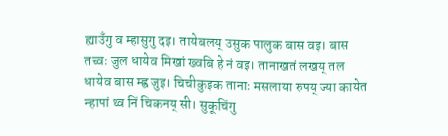ह्याउँगु व म्हासुगु दइ। तायेबलय् उसुक पालुक बास वइ। बास तच्वः जुल धायेव मिखां ख्वबि हे नं वइ। तानाखतं लखय् तल धायेव बास म्ह्व जुइ। चिचीकुइक तानाः मसलाया रुपय् ज्या कायेत न्हापां थ्व निं चिकनय् सी। सुकूचिंगु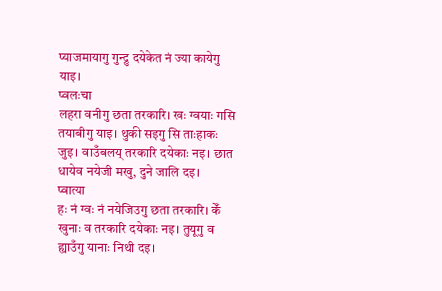प्याजमायागु गुन्द्रु दयेकेत नं ज्या कायेगु याइ।
प्वलःचा
लहरा वनीगु छता तरकारि। खः ग्वयाः गसि तयाबीगु याइ। थुकी सइगु सि ताःहाकः जुइ। वाउँबलय् तरकारि दयेकाः नइ। छात धायेव नयेजी मखु, दुने जालि दइ।
प्वात्या
हः नं ग्वः नं नयेजिउगु छता तरकारि। केँ खुनाः व तरकारि दयेकाः नइ। तुयूगु व ह्याउँगु यानाः निथी दइ।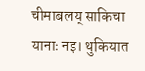चीमाबलय् साकिचा यानाः नइ। थुकियात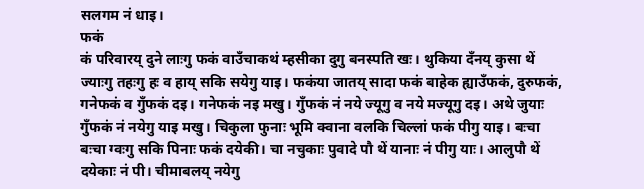सलगम नं धाइ।
फकं
कं परिवारय् दुने लाःगु फकं वाउँचाकथं म्हसीका दुगु बनस्पति खः। थुकिया दँनय् कुसा थें ज्याःगु तहःगु हः व हाय् सकि सयेगु याइ। फकंया जातय् सादा फकं बाहेक ह्याउँफकं, दुरुफकं, गनेफकं व गुँफकं दइ। गनेफकं नइ मखु। गुँफकं नं नये ज्यूगु व नये मज्यूगु दइ। अथे जुयाः गुँफकं नं नयेगु याइ मखु। चिकुला फुनाः भूमि क्वाना वलकि चिल्लां फकं पीगु याइ। बःचा बःचा ग्वःगु सकि पिनाः फकं दयेकी। चा नचुकाः पुवादे पौ थें यानाः नं पीगु याः। आलुपौ थें दयेकाः नं पी। चीमाबलय् नयेगु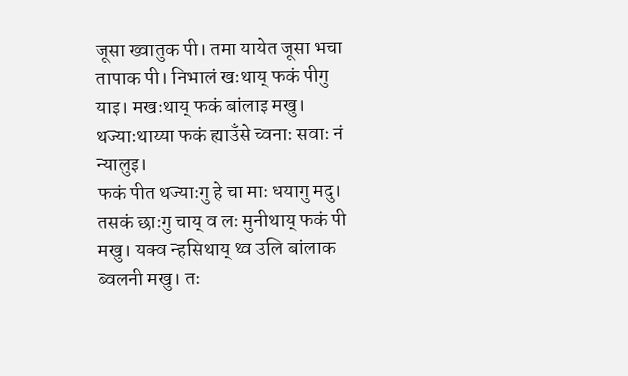जूसा ख्वातुक पी। तमा यायेत जूसा भचा तापाक पी। निभालं खःथाय् फकं पीगु याइ। मखःथाय् फकं बांलाइ मखु। थज्याःथाय्या फकं ह्याउँसे च्वनाः सवाः नं न्यालुइ।
फकं पीत थज्याःगु हे चा माः धयागु मदु। तसकं छाःगु चाय् व लः मुनीथाय् फकं पी मखु। यक्व न्हसिथाय् थ्व उलि बांलाक ब्वलनी मखु। तः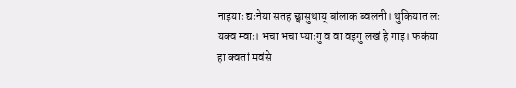नाइयाः द्यःनेया सतह छ्वासुथाय् बांलाक ब्वलनी। थुकियात लः यक्व म्वाः। भचा भचा प्याःगु व वा वइगु लखं हे गाइ। फकंया हा क्वतां मवंसे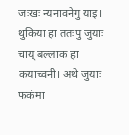जःखः न्यनावनेगु याइ। थुकिया हा ततःपु जुयाः चाय् बल्लाक हा कयाच्वनी। अथे जुयाः फकंमा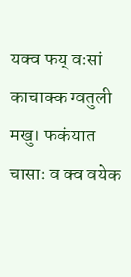यक्व फय् वःसां काचाक्क ग्वतुली मखु। फकंयात चासाः व क्व वयेक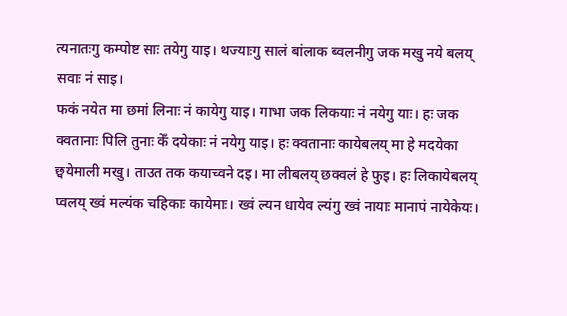त्यनातःगु कम्पोष्ट साः तयेगु याइ। थज्याःगु सालं बांलाक ब्वलनीगु जक मखु नये बलय् सवाः नं साइ।
फकं नयेत मा छमां लिनाः नं कायेगु याइ। गाभा जक लिकयाः नं नयेगु याः। हः जक क्वतानाः पिलि तुनाः केँ दयेकाः नं नयेगु याइ। हः क्वतानाः कायेबलय् मा हे मदयेका छ्वयेमाली मखु। ताउत तक कयाच्वने दइ। मा लीबलय् छक्वलं हे फुइ। हः लिकायेबलय् प्वलय् ख्वं मल्यंक चहिकाः कायेमाः। ख्वं ल्यन धायेव ल्यंगु ख्वं नायाः मानापं नायेकेयः।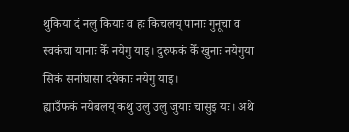थुकिया दं नलु कियाः व हः किचलय् पानाः गुनूचा व स्वकंचा यानाः केँ नयेगु याइ। दुरुफकं केँ खुनाः नयेगुया सिकं सनांघासा दयेकाः नयेगु याइ।
ह्याउँफकं नयेबलय् कथु उलु उलु जुयाः चासुइ यः। अथे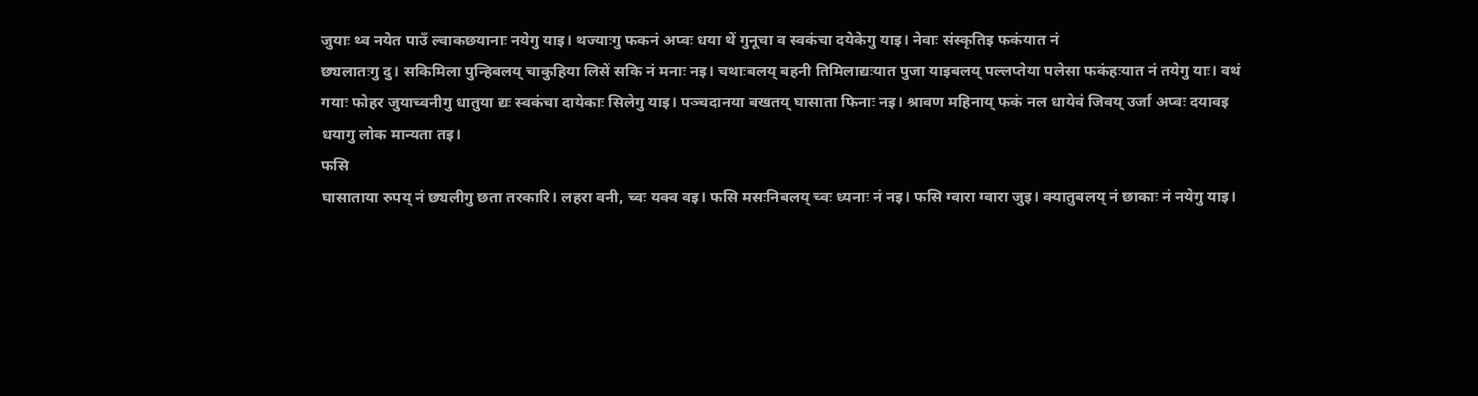जुयाः थ्व नयेत पाउँ ल्वाकछयानाः नयेगु याइ। थज्याःगु फकनं अप्वः धया थें गुनूचा व स्वकंचा दयेकेगु याइ। नेवाः संस्कृतिइ फकंयात नं
छ्यलातःगु दु। सकिमिला पुन्हिबलय् चाकुहिया लिसें सकि नं मनाः नइ। चथाःबलय् बहनी तिमिलाद्यःयात पुजा याइबलय् पल्लप्तेया पलेसा फकंहःयात नं तयेगु याः। वथं गयाः फोहर जुयाच्वनीगु धातुया द्यः स्वकंचा दायेकाः सिलेगु याइ। पञ्चदानया बखतय् घासाता फिनाः नइ। श्रावण महिनाय् फकं नल धायेवं जिवय् उर्जा अप्वः दयावइ धयागु लोक मान्यता तइ।
फसि
घासाताया रुपय् नं छ्यलीगु छता तरकारि। लहरा वनी, च्वः यक्व वइ। फसि मसःनिबलय् च्वः ध्यनाः नं नइ। फसि ग्वारा ग्वारा जुइ। क्यातुबलय् नं छाकाः नं नयेगु याइ।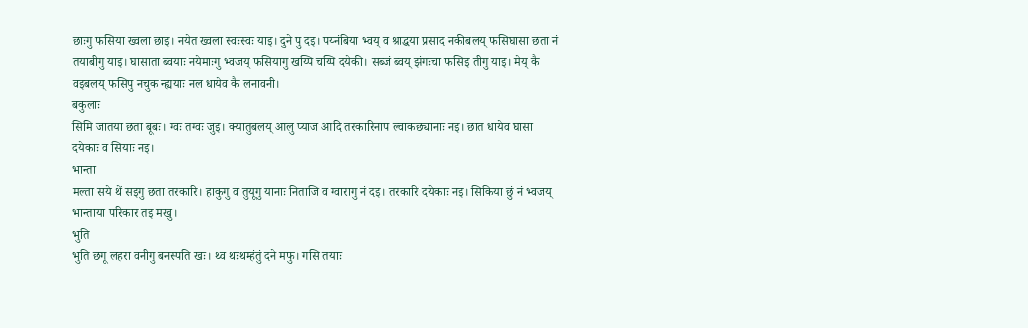छाःगु फसिया ख्वला छाइ। नयेत ख्वला स्वःस्वः याइ। दुने पु दइ। पय्नंबिया भ्वय् व श्राद्धया प्रसाद नकीबलय् फसिघासा छता नं तयाबीगु याइ। घासाता ब्वयाः नयेमाःगु भ्वजय् फसियागु खय्पि चय्पि दयेकी। सब्जं ब्वय् झंगःचा फसिइ तीगु याइ। मेय् कै वइबलय् फसिपु नचुक न्ह्ययाः नल धायेव कै लनावनी।
बकुलाः
सिमि जातया छता बूबः। ग्वः तग्वः जुइ। क्यातुबलय् आलु प्याज आदि तरकारिनाप ल्वाकछ्यानाः नइ। छात धायेव घासा दयेकाः व सियाः नइ।
भान्ता
मल्ता सये थें सइगु छता तरकारि। हाकुगु व तुयूगु यानाः निताजि व ग्वारागु नं दइ। तरकारि दयेकाः नइ। सिकिया छुं नं भ्वजय् भान्ताया परिकार तइ मखु।
भुति
भुति छगू लहरा वनीगु बनस्पति खः। थ्व थःथम्हंतुं दने मफु। गसि तयाः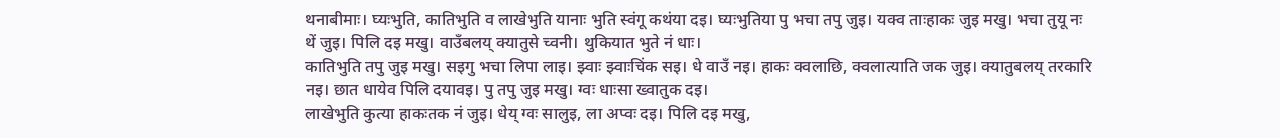थनाबीमाः। घ्यःभुति, कातिभुति व लाखेभुति यानाः भुति स्वंगू कथंया दइ। घ्यःभुतिया पु भचा तपु जुइ। यक्व ताःहाकः जुइ मखु। भचा तुयू नः थें जुइ। पिलि दइ मखु। वाउँबलय् क्यातुसे च्वनी। थुकियात भुते नं धाः।
कातिभुति तपु जुइ मखु। सइगु भचा लिपा लाइ। झ्वाः झ्वाःचिंक सइ। धे वाउँ नइ। हाकः क्वलाछि, क्वलात्याति जक जुइ। क्यातुबलय् तरकारि नइ। छात धायेव पिलि दयावइ। पु तपु जुइ मखु। ग्वः धाःसा ख्वातुक दइ।
लाखेभुति कुत्या हाकःतक नं जुइ। धेय् ग्वः सालुइ, ला अप्वः दइ। पिलि दइ मखु,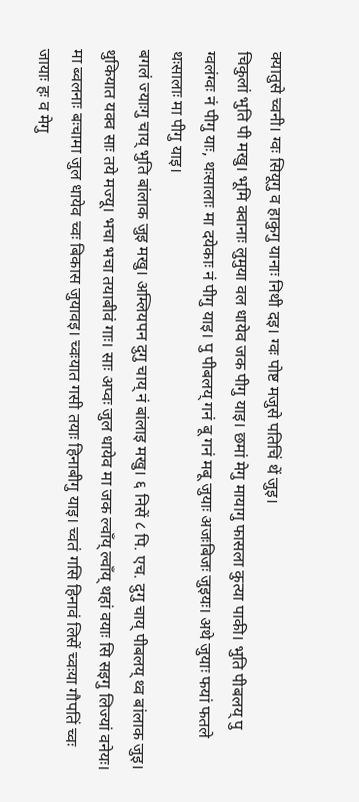क्यातुसे च्वनी। ग्वः सियूगु व हाकुगु यानाः निथी दइ। ग्वः पोष्ट मजुसे पतिचिं थें जुइ।
चिकुलां भुति पी मखु। भूमि क्वानाः लुमुया वल धायेव जक पीगु याइ। छमां मेगु मायागु फासला कुत्या पाकी। भुति पीबलय् पु ग्वलंग्वः नं पीगु याः, थःसालाः मा दयेकाः नं पीगु याइ। पु पीबलय् गनं बू गनं मबू जुयाः अजःबिजः जुइयः। अथे जुयाः फयां फतले थःसालाः मा पीगु याइ।
बगलं ज्याःगु चाय् भुति बांलाक जुइ मखु। अम्लियपन दुगु चाय् नं बांलाइ मखु। ६ निसें ८ पि. एच. दुगु चाय् पीबलय् थ्व बांलाक जुइ। थुकियात यक्व साः तये मज्यू। भचा भचा तयाबीवं गाः। साः अप्वः जुल धायेव मा जक ल्वाँय् ल्वाँय् थहां वयाः सि सइगु लिज्यां वनेयः।
मा ब्वलनाः बःचामा जुल धायेव च्वः बिकास जुयावइ। च्वःयात गसी तयाः हिनाबीगु याइ। च्वतं गसि हिनावं लिसें च्वःया गौपतिं च्वः जायाः हः व मेगु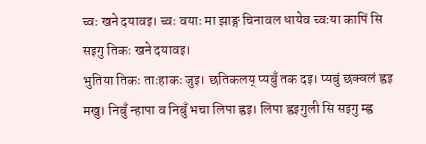च्वः खने दयावइ। च्वः वयाः मा झाङ्ग चिनावल धायेव च्वःया कापिं सि सइगु तिकः खने दयावइ।
भुतिया तिकः ताःहाकः जुइ। छतिकलय् प्यबुँ तक दइ। प्यबुं छक्वलं ह्वइ मखु। निबुँ न्हापा व निबुँ भचा लिपा ह्वइ। लिपा ह्वइगुली सि सइगु म्ह्व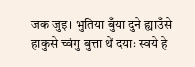जक जुइ। भुतिया बुँया दुने ह्याउँसे हाकुसे च्वंगु बुत्ता थें दयाः स्वये हे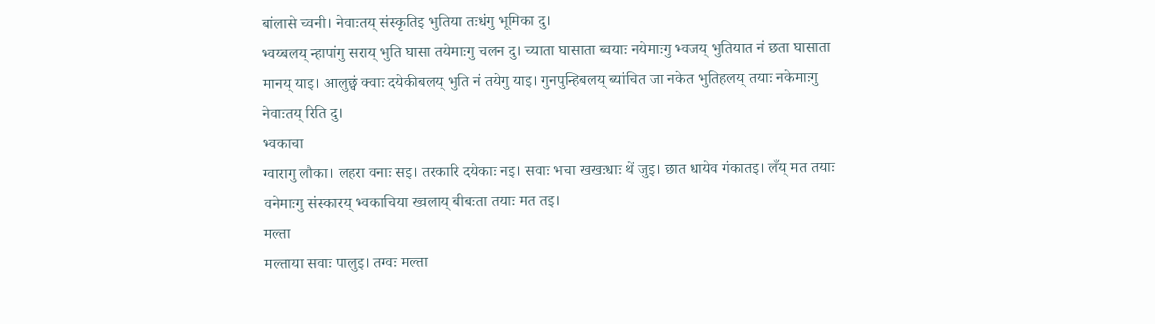बांलासे च्वनी। नेवाःतय् संस्कृतिइ भुतिया तःधंगु भूमिका दु।
भ्वय्बलय् न्हापांगु सराय् भुति घासा तयेमाःगु चलन दु। च्याता घासाता ब्वयाः नयेमाःगु भ्वजय् भुतियात नं छता घासाता मानय् याइ। आलुछ्वं क्वाः दयेकीबलय् भुति नं तयेगु याइ। गुनपुन्हिबलय् ब्यांचित जा नकेत भुतिहलय् तयाः नकेमाःगु नेवाःतय् रिति दु।
भ्वकाचा
ग्वारागु लौका। लहरा वनाः सइ। तरकारि दयेकाः नइ। सवाः भचा खखःधाः थें जुइ। छात धायेव गंकातइ। लँय् मत तयाः वनेमाःगु संस्कारय् भ्वकाचिया ख्वलाय् बीबःता तयाः मत तइ।
मल्ता
मल्ताया सवाः पालुइ। तग्वः मल्ता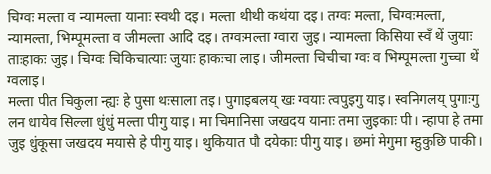चिग्वः मल्ता व न्यामल्ता यानाः स्वथी दइ। मल्ता थीथी कथंया दइ। तग्वः मल्ता, चिग्वःमल्ता, न्यामल्ता, भिम्पूमल्ता व जीमल्ता आदि दइ। तग्वःमल्ता ग्वारा जुइ। न्यामल्ता किसिया स्वँ थें जुयाः ताःहाकः जुइ। चिग्वः चिकिचात्याः जुयाः हाकःचा लाइ। जीमल्ता चिचीचा ग्वः व भिम्पूमल्ता गुच्चा थें ग्वलाइ।
मल्ता पीत चिकुला न्ह्यः हे पुसा थःसाला तइ। पुगाइबलय् खः ग्वयाः त्वपुइगु याइ। स्वनिगलय् पुगाःगु लन धायेव सिल्ला धुंधुं मल्ता पीगु याइ। मा चिमानिसा जखदय यानाः तमा जुइकाः पी। न्हापा हे तमा जुइ धुंकूसा जखदय मयासे हे पीगु याइ। थुकियात पौ दयेकाः पीगु याइ। छमां मेगुमा म्हुकुछि पाकी।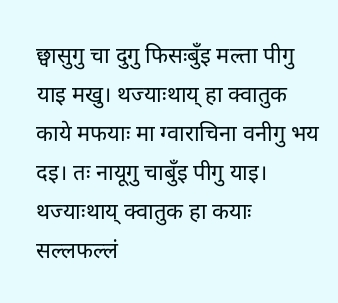छ्वासुगु चा दुगु फिसःबुँइ मल्ता पीगु याइ मखु। थज्याःथाय् हा क्वातुक काये मफयाः मा ग्वाराचिना वनीगु भय दइ। तः नायूगु चाबुँइ पीगु याइ। थज्याःथाय् क्वातुक हा कयाः सल्लफल्लं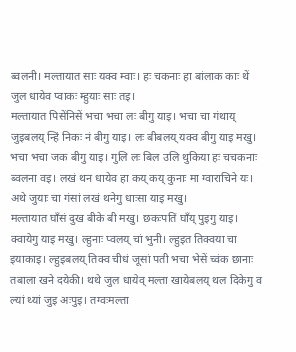ब्वलनी। मल्तायात साः यक्व म्वाः। हः चकनाः हा बांलाक काः थें जुल धायेव प्वाकः म्हुयाः साः तइ।
मल्तायात पिसेंनिसें भचा भचा लः बीगु याइ। भचा चा गंथाय् जुइबलय् न्हिं निकः नं बीगु याइ। लः बीबलय् यक्व बीगु याइ मखु। भचा भचा जक बीगु याइ। गुलि लः बिल उलि थुकिया हः चचकनाः ब्वलना वइ। लखं थन धायेव हा कय् कय् कुनाः मा ग्वाराचिने यः। अथे जुयाः चा गंसां लखं थनेगु धाःसा याइ मखु।
मल्तायात घाँसं दुख बीके बी मखु। छकःपतिं घाँय् पुइगु याइ। क्वायेगु याइ मखु। ल्हुनाः प्वलय् चां भुनी। ल्हुइत तिक्वया चा इयाकाइ। ल्हुइबलय् तिक्व चीधं जूसां पती भचा भेसें च्वंक छानाः तबाला खने दयेकी। थथे जुल धायेव् मल्ता खायेबलय् थल दिकेगु व ल्यां थ्यां जुइ अःपुइ। तग्वःमल्ता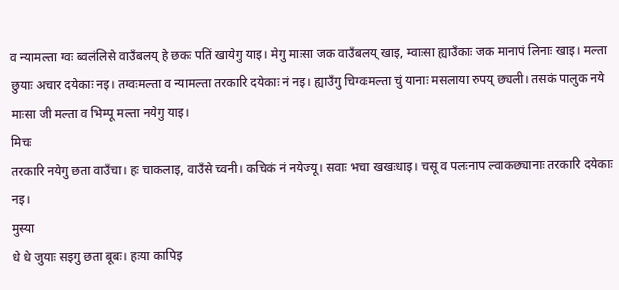व न्यामल्ता ग्वः ब्वलंलिसे वाउँबलय् हे छकः पतिं खायेगु याइ। मेगु माःसा जक वाउँबलय् खाइ, म्वाःसा ह्याउँकाः जक मानापं लिनाः खाइ। मल्ता छुयाः अचार दयेकाः नइ। तग्वःमल्ता व न्यामल्ता तरकारि दयेकाः नं नइ। ह्याउँगु चिग्वःमल्ता चुं यानाः मसलाया रुपय् छ्यली। तसकं पालुक नये माःसा जी मल्ता व भिम्पू मल्ता नयेगु याइ।
मिचः
तरकारि नयेगु छता वाउँचा। हः चाकलाइ, वाउँसे च्वनी। कचिकं नं नयेज्यू। सवाः भचा खखःधाइ। चसू व पलःनाप ल्वाकछ्यानाः तरकारि दयेकाः नइ।
मुस्या
धे धे जुयाः सइगु छता बूबः। हःया कापिइ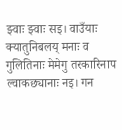झ्वाः झ्वाः सइ। वाउँयाः क्यातुनिबलय् मनाः व गुलितिनाः मेमेगु तरकारिनाप ल्वाकछ्यानाः नइ। गन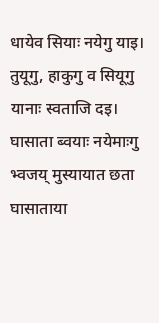धायेव सियाः नयेगु याइ। तुयूगु, हाकुगु व सियूगु यानाः स्वताजि दइ। घासाता ब्वयाः नयेमाःगु भ्वजय् मुस्यायात छता घासाताया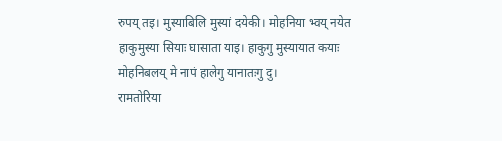रुपय् तइ। मुस्याबिलि मुस्यां दयेकी। मोहनिया भ्वय् नयेत हाकुमुस्या सियाः घासाता याइ। हाकुगु मुस्यायात कयाः मोहनिबलय् मे नापं हालेगु यानातःगु दु।
रामतोरिया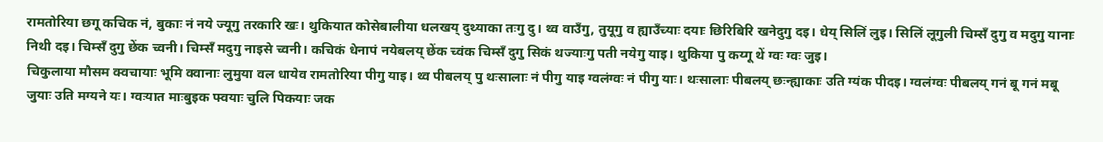रामतोरिया छगू कचिक नं, बुकाः नं नये ज्यूगु तरकारि खः। थुकियात कोसेबालीया धलखय् दुथ्याका तःगु दु। थ्व वाउँगु, तुयूगु व ह्याउँच्याः दयाः छिरिबिरि खनेदुगु दइ। धेय् सिलिं लुइ। सिलिं लूगुली चिम्सँ दुगु व मदुगु यानाः निथी दइ। चिम्सँ दुगु छेंक च्वनी। चिम्सँ मदुगु नाइसे च्वनी। कचिकं धेनापं नयेबलय् छेंक च्वंक चिम्सँ दुगु सिकं थज्याःगु पती नयेगु याइ। थुकिया पु कय्गू थें ग्वः ग्वः जुइ।
चिकुलाया मौसम क्वचायाः भूमि क्वानाः लुमुया वल धायेव रामतोरिया पीगु याइ। थ्व पीबलय् पु थःसालाः नं पीगु याइ ग्वलंग्वः नं पीगु याः। थःसालाः पीबलय् छःन्ह्याकाः उति ग्यंक पीदइ। ग्वलंग्वः पीबलय् गनं बू गनं मबू जुयाः उति मग्यने यः। ग्वःयात माःबुइक फ्वयाः चुलि पिकयाः जक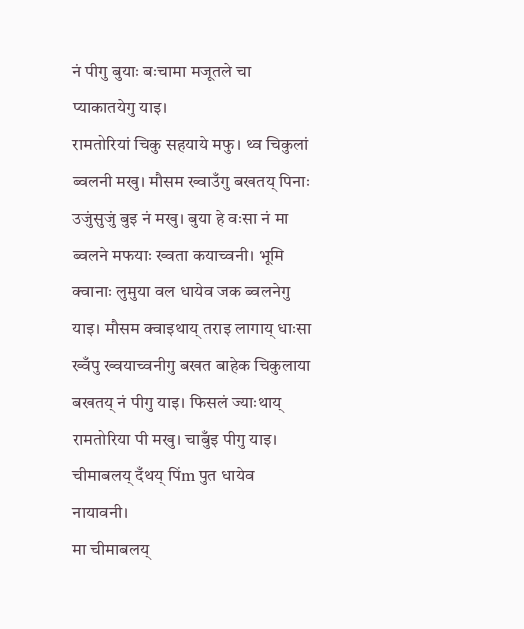नं पीगु बुयाः बःचामा मजूतले चा प्याकातयेगु याइ।
रामतोरियां चिकु सहयाये मफु। थ्व चिकुलां ब्वलनी मखु। मौसम ख्वाउँगु बखतय् पिनाः उजुंसुजुं बुइ नं मखु। बुया हे वःसा नं मा ब्वलने मफयाः ख्वता कयाच्वनी। भूमि क्वानाः लुमुया वल धायेव जक ब्वलनेगु याइ। मौसम क्वाइथाय् तराइ लागाय् धाःसा ख्वँपु ख्वयाच्वनीगु बखत बाहेक चिकुलाया बखतय् नं पीगु याइ। फिसलं ज्याःथाय् रामतोरिया पी मखु। चाबुँइ पीगु याइ। चीमाबलय् दँथय् पिंm पुत धायेव नायावनी।
मा चीमाबलय्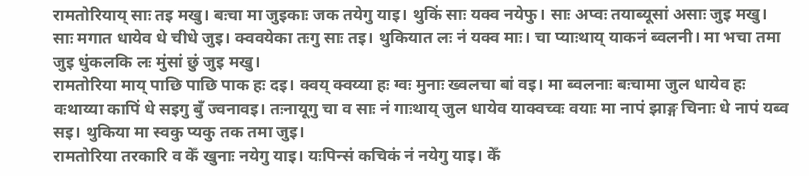रामतोरियाय् साः तइ मखु। बःचा मा जुइकाः जक तयेगु याइ। थुकिं साः यक्व नयेफु। साः अप्वः तयाब्यूसां असाः जुइ मखु। साः मगात धायेव धे चीधे जुइ। क्ववयेका तःगु साः तइ। थुकियात लः नं यक्व माः। चा प्याःथाय् याकनं ब्वलनी। मा भचा तमा जुइ धुंकलकि लः मुंसां छुं जुइ मखु।
रामतोरिया माय् पाछि पाछि पाक हः दइ। क्वय् क्वय्या हः ग्वः मुनाः ख्वलचा बां वइ। मा ब्वलनाः बःचामा जुल धायेव हः वःथाय्या कापिं धे सइगु बुँ ज्वनावइ। तःनायूगु चा व साः नं गाःथाय् जुल धायेव याक्वच्वः वयाः मा नापं झाङ्ग चिनाः धे नापं यब्व सइ। थुकिया मा स्वकु प्यकु तक तमा जुइ।
रामतोरिया तरकारि व केँ खुनाः नयेगु याइ। यःपिन्सं कचिकं नं नयेगु याइ। केँ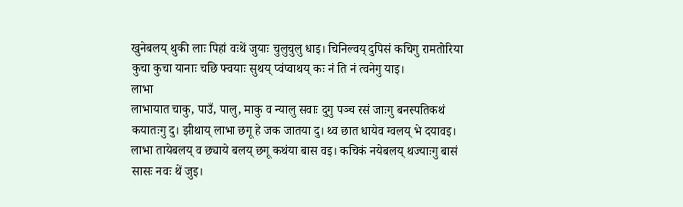खुनेबलय् थुकी लाः पिहां वःथें जुयाः चुलुचुलु धाइ। चिनिल्वय् दुपिसं कचिगु रामतोरिया कुचा कुचा यानाः चछि फ्वयाः सुथय् प्वंप्वाथय् कः नं ति नं त्वनेगु याइ।
लाभा
लाभायात चाकु, पाउँ, पालु, माकु व न्यालु सवाः दुगु पञ्च रसं जाःगु बनस्पतिकथं कयातःगु दु। झीथाय् लाभा छगू हे जक जातया दु। थ्व छात धायेव ग्वलय् भे दयावइ। लाभा तायेबलय् व छ्याये बलय् छगू कथंया बास वइ। कचिकं नयेबलय् थज्याःगु बासं सासः नवः थें जुइ।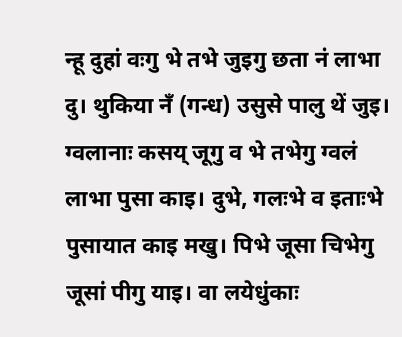न्हू दुहां वःगु भे तभे जुइगु छता नं लाभा दु। थुकिया नँ (गन्ध) उसुसे पालु थें जुइ।
ग्वलानाः कसय् जूगु व भे तभेगु ग्वलं लाभा पुसा काइ। दुभे, गलःभे व इताःभे पुसायात काइ मखु। पिभे जूसा चिभेगु जूसां पीगु याइ। वा लयेधुंकाः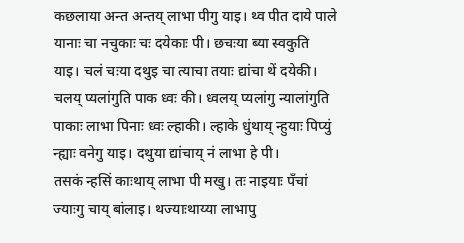कछलाया अन्त अन्तय् लाभा पीगु याइ। थ्व पीत दाये पाले यानाः चा नचुकाः चः दयेकाः पी। छचःया ब्या स्वकुति याइ। चलं चःया दथुइ चा त्याचा तयाः द्यांचा थें दयेकी। चलय् प्यलांगुति पाक ध्वः की। ध्वलय् प्यलांगु न्यालांगुति पाकाः लाभा पिनाः ध्वः ल्हाकी। ल्हाके धुंथाय् न्हुयाः पिप्युं न्ह्याः वनेगु याइ। दथुया द्यांचाय् नं लाभा हे पी।
तसकं न्हसिं काःथाय् लाभा पी मखु। तः नाइयाः पँचां ज्याःगु चाय् बांलाइ। थज्याःथाय्या लाभापु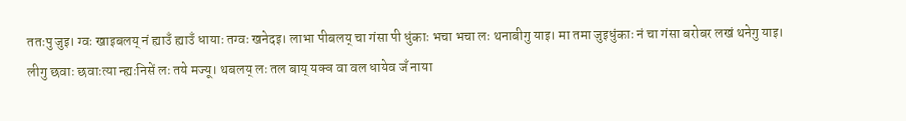ततःपु जुइ। ग्वः खाइबलय् नं ह्याउँ ह्याउँ धायाः तग्वः खनेदइ। लाभा पीबलय् चा गंसा पी धुंकाः भचा भचा लः थनाबीगु याइ। मा तमा जुइधुंकाः नं चा गंसा बरोबर लखं थनेगु याइ। लीगु छवाः छवाःत्या न्ह्यःनिसें लः तये मज्यू। थबलय् लः तल बाय् यक्व वा वल धायेव जँ नाया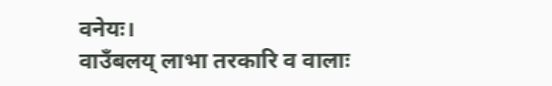वनेयः।
वाउँबलय् लाभा तरकारि व वालाः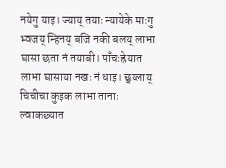नयेगु याइ। ज्याय् तयाः न्यायेके माःगु भ्वजय् न्हिनय् बजि नकी बलय् लाभा घासा छता नं तयाबी। पाँचःह्रेयात लाभा घासाया नखः नं धाइ। छ्वय्लाय् चिचीचा कुइक लाभा तानाः ल्वाकछ्यात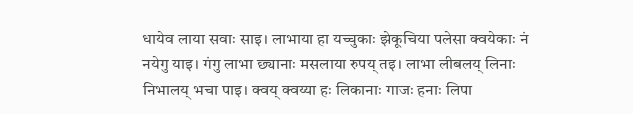धायेव लाया सवाः साइ। लाभाया हा यच्चुकाः झेकूचिया पलेसा क्वयेकाः नं नयेगु याइ। गंगु लाभा छ्यानाः मसलाया रुपय् तइ। लाभा लीबलय् लिनाः निभालय् भचा पाइ। क्वय् क्वय्या हः लिकानाः गाजः हनाः लिपा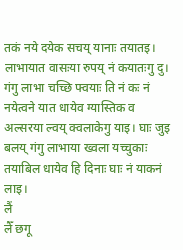तकं नये दयेक सचय् यानाः तयातइ।
लाभायात वासःया रुपय् नं कयातःगु दु। गंगु लाभा चच्छि फ्वयाः ति नं कः नं नयेत्वने यात धायेव ग्यास्तिक व अल्सरया ल्वय् क्वलाकेगु याइ। घाः जुइ बलय् गंगु लाभाया ख्वला यच्चुकाः तयाबिल धायेव हि दिनाः घाः नं याकनं लाइ।
लैं
लैँ छगू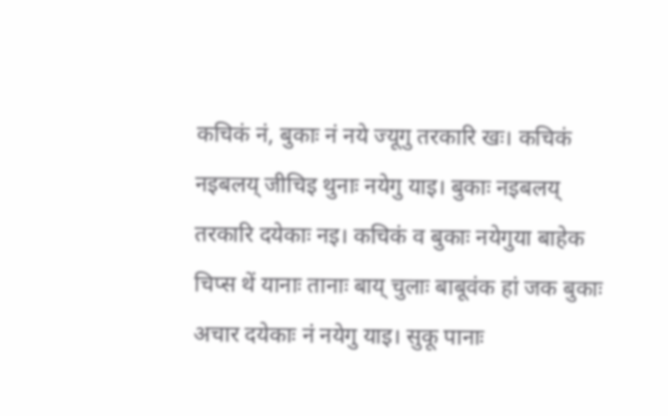कचिकं नं, बुकाः नं नये ज्यूगु तरकारि खः। कचिकं नइबलय् जीचिइ थुनाः नयेगु याइ। बुकाः नइबलय् तरकारि दयेकाः नइ। कचिकं व बुकाः नयेगुया बाहेक चिप्स थें यानाः तानाः बाय् चुलाः बाबूवंक हां जक बुकाः अचार दयेकाः नं नयेगु याइ। सुकू पानाः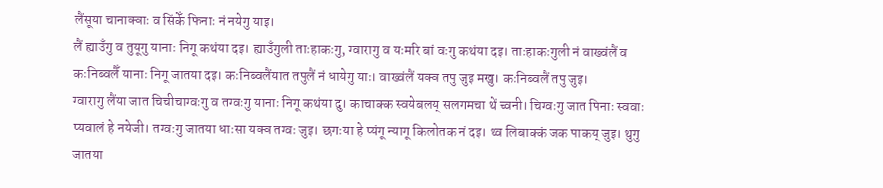लैंसूया चानाक्वाः व सिंकेँ फिनाः नं नयेगु याइ।
लैं ह्याउँगु व तुयूगु यानाः निगू कथंया दइ। ह्याउँगुली ताःहाकःगु, ग्वारागु व यःमरि बां वःगु कथंया दइ। ताःहाकःगुली नं वाख्वंलैं व कःनिब्वलैँ यानाः निगू जातया दइ। कःनिब्वलैंयात तपुलैं नं धायेगु याः। वाख्वंलैं यक्व तपु जुइ मखु। कःनिब्वलैं तपु जुइ।
ग्वारागु लैंया जात चिचीचाग्वःगु व तग्वःगु यानाः निगू कथंया दु। काचाक्क स्वयेबलय् सलगमचा थें च्वनी। चिग्वःगु जात पिनाः स्ववाः प्यवालं हे नयेजी। तग्वःगु जातया धाःसा यक्व तग्वः जुइ। छगःया हे प्यंगू न्यागू किलोतक नं दइ। थ्व लिबाक्कं जक पाकय् जुइ। थुगु जातया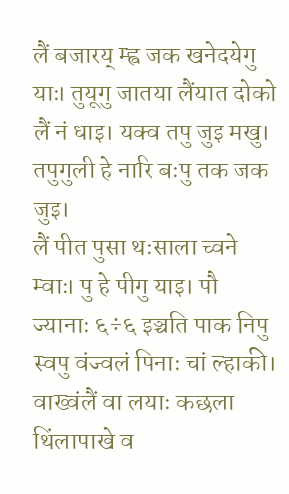लैं बजारय् म्ह्व जक खनेदयेगु याः। तुयूगु जातया लैंयात दोको लैं नं धाइ। यक्व तपु जुइ मखु। तपुगुली हे नारि बःपु तक जक जुइ।
लैं पीत पुसा थःसाला च्वने म्वाः। पु हे पीगु याइ। पौ ज्यानाः ६÷६ इञ्चति पाक निपु स्वपु वंज्वलं पिनाः चां ल्हाकी। वाख्वंलैं वा लयाः कछला थिंलापाखे व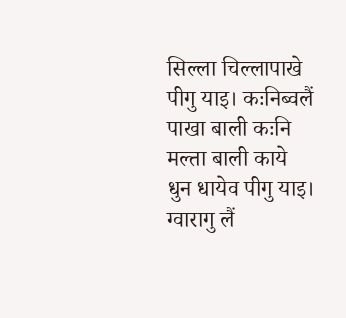सिल्ला चिल्लापाखे पीगु याइ। कःनिब्वलैं पाखा बाली कःनि मल्ता बाली काये धुन धायेव पीगु याइ। ग्वारागु लैं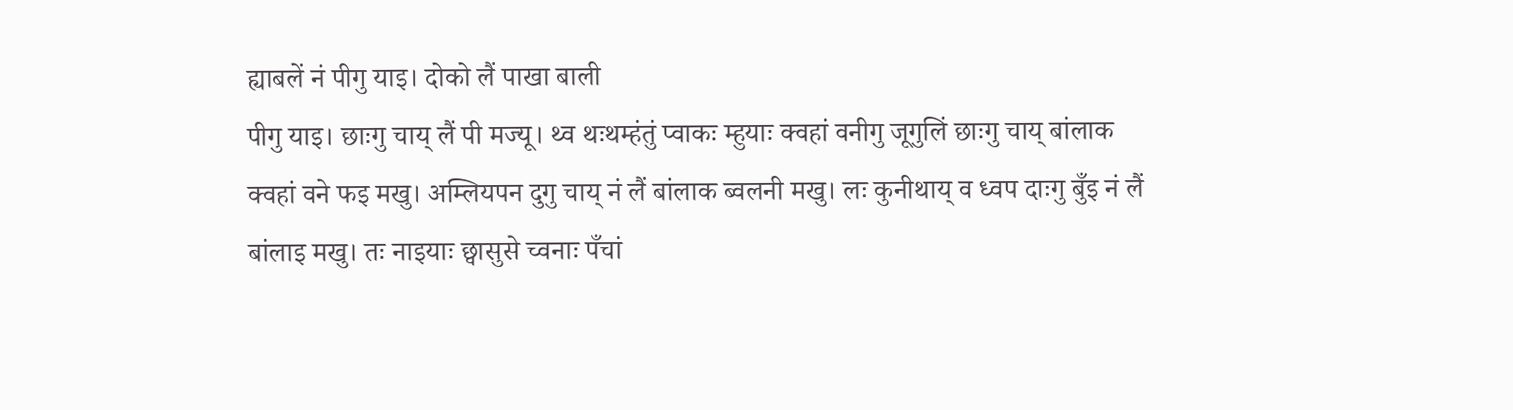ह्याबलें नं पीगु याइ। दोको लैं पाखा बाली
पीगु याइ। छाःगु चाय् लैं पी मज्यू। थ्व थःथम्हंतुं प्वाकः म्हुयाः क्वहां वनीगु जूगुलिं छाःगु चाय् बांलाक क्वहां वने फइ मखु। अम्लियपन दुगु चाय् नं लैं बांलाक ब्वलनी मखु। लः कुनीथाय् व ध्वप दाःगु बुँइ नं लैं बांलाइ मखु। तः नाइयाः छ्वासुसे च्वनाः पँचां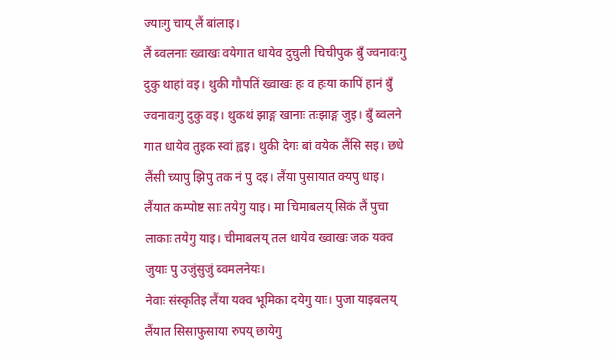ज्याःगु चाय् लैं बांलाइ।
लैं ब्वलनाः ख्वाखः वयेगात धायेव दुचुली चिचीपुक बुँ ज्वनावःगु दुकु थाहां वइ। थुकी गौपतिं ख्वाखः हः व हःया कापिं हानं बुँ ज्वनावःगु दुकु वइ। थुकथं झाङ्ग खानाः तःझाङ्ग जुइ। बुँ ब्वलने गात धायेव तुइक स्वां ह्वइ। थुकी देगः बां वयेक लैंसि सइ। छधे लैंसी च्यापु झिपु तक नं पु दइ। लैंया पुसायात क्यपु धाइ।
लैंयात कम्पोष्ट साः तयेगु याइ। मा चिमाबलय् सिकं लैं पुचा लाकाः तयेगु याइ। चीमाबलय् तल धायेव ख्वाखः जक यक्व जुयाः पु उजुंसुजुं ब्वमलनेयः।
नेवाः संस्कृतिइ लैंया यक्व भूमिका दयेगु याः। पुजा याइबलय् लैंयात सिसाफुसाया रुपय् छायेगु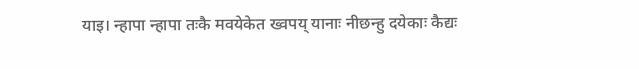याइ। न्हापा न्हापा तःकै मवयेकेत ख्वपय् यानाः नीछन्हु दयेकाः कैद्यः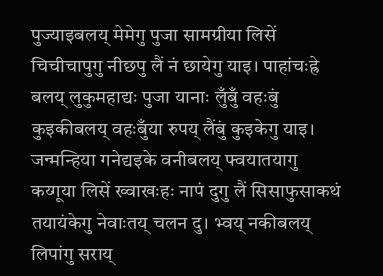पुज्याइबलय् मेमेगु पुजा सामग्रीया लिसें चिचीचापुगु नीछपु लैं नं छायेगु याइ। पाहांचःह्रे बलय् लुकुमहाद्यः पुजा यानाः लुँबुँ वहःबुं कुइकीबलय् वहःबुँया रुपय् लैंबुं कुइकेगु याइ। जन्मन्हिया गनेद्यइके वनीबलय् फ्वयातयागु कय्गूया लिसें ख्वाखःहः नापं दुगु लैं सिसाफुसाकथं तयायंकेगु नेवाःतय् चलन दु। भ्वय् नकीबलय् लिपांगु सराय्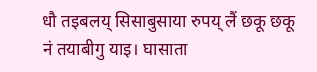धौ तइबलय् सिसाबुसाया रुपय् लैं छकू छकू नं तयाबीगु याइ। घासाता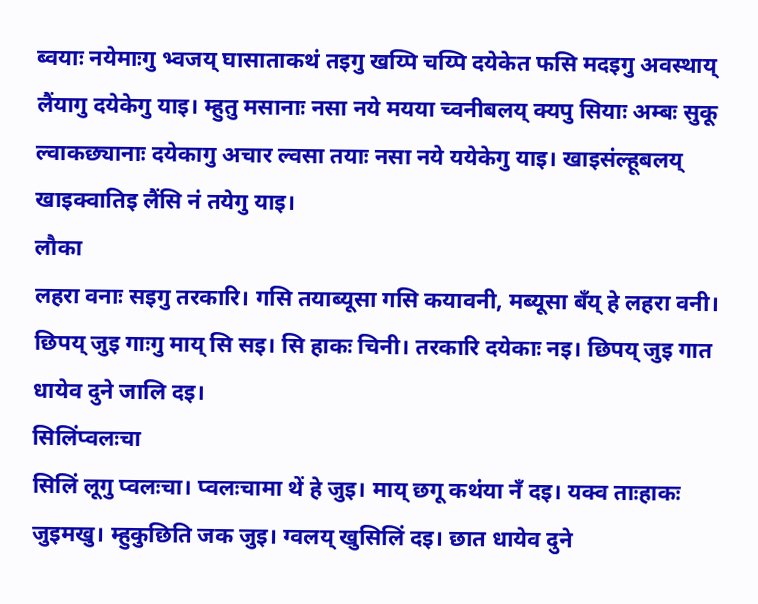ब्वयाः नयेमाःगु भ्वजय् घासाताकथं तइगु खय्पि चय्पि दयेकेत फसि मदइगु अवस्थाय् लैंयागु दयेकेगु याइ। म्हुतु मसानाः नसा नये मयया च्वनीबलय् क्यपु सियाः अम्बः सुकू ल्वाकछ्यानाः दयेकागु अचार ल्वसा तयाः नसा नये ययेकेगु याइ। खाइसंल्हूबलय् खाइक्वातिइ लैंसि नं तयेगु याइ।
लौका
लहरा वनाः सइगु तरकारि। गसि तयाब्यूसा गसि कयावनी, मब्यूसा बँय् हे लहरा वनी। छिपय् जुइ गाःगु माय् सि सइ। सि हाकः चिनी। तरकारि दयेकाः नइ। छिपय् जुइ गात धायेव दुने जालि दइ।
सिलिंप्वलःचा
सिलिं लूगु प्वलःचा। प्वलःचामा थें हे जुइ। माय् छगू कथंया नँ दइ। यक्व ताःहाकः जुइमखु। म्हुकुछिति जक जुइ। ग्वलय् खुसिलिं दइ। छात धायेव दुने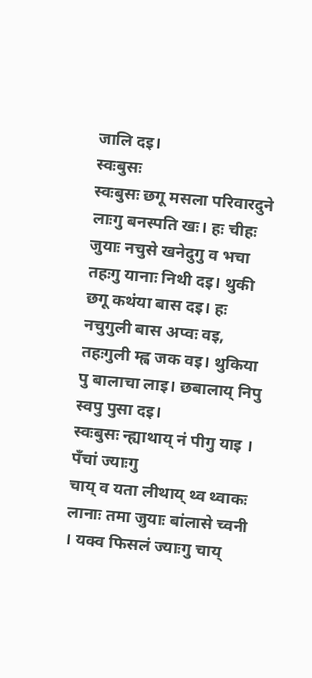जालि दइ।
स्वःबुसः
स्वःबुसः छगू मसला परिवारदुने लाःगु बनस्पति खः। हः चीहः जुयाः नचुसे खनेदुगु व भचा तहःगु यानाः निथी दइ। थुकी छगू कथंया बास दइ। हः नचुगुली बास अप्वः वइ, तहःगुली म्ह्व जक वइ। थुकिया पु बालाचा लाइ। छबालाय् निपु स्वपु पुसा दइ।
स्वःबुसः न्ह्याथाय् नं पीगु याइ । पँचां ज्याःगु
चाय् व यता लीथाय् थ्व थ्वाकः लानाः तमा जुयाः बांलासे च्वनी । यक्व फिसलं ज्याःगु चाय्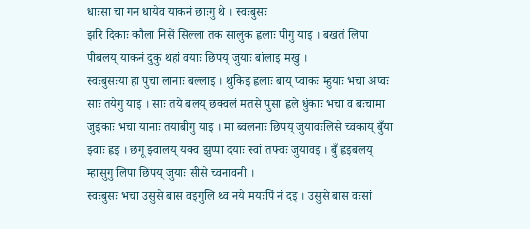धाःसा चा गन धायेव याकनं छाःगु थे । स्वःबुसः
झरि दिकाः कौला निसें सिल्ला तक सालुक ह्वलाः पीगु याइ । बखतं लिपा पीबलय् याकनं दुकु थहां वयाः छिपय् जुयाः बांलाइ मखु ।
स्वःबुसःया हा पुचा लानाः बल्लाइ । थुकिइ ह्वलाः बाय् प्वाकः म्हुयाः भचा अप्वः साः तयेगु याइ । साः तये बलय् छक्वलं मतसे पुसा ह्वले धुंकाः भचा व बःचामा जुइकाः भचा यानाः तयाबीगु याइ । मा ब्वलनाः छिपय् जुयावःलिसे च्वकाय् बुँया झ्वाः ह्वइ । छगू झ्वालय् यक्व झुप्पा दयाः स्वां तफ्वः जुयावइ । बुँ ह्वइबलय् म्हासुगु लिपा छिपय् जुयाः सीसे च्वनावनी ।
स्वःबुसः भचा उसुसे बास वइगुलि थ्व नये मयःपिं नं दइ । उसुसे बास वःसां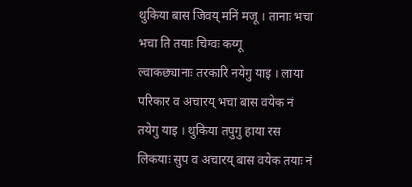थुकिया बास जिवय् मनिं मजू । तानाः भचा भचा ति तयाः चिग्वः कय्गू
ल्वाकछ्यानाः तरकारि नयेगु याइ । लाया परिकार व अचारय् भचा बास वयेक नं तयेगु याइ । थुकिया तपुगु हाया रस लिकयाः सुप व अचारय् बास वयेक तयाः नं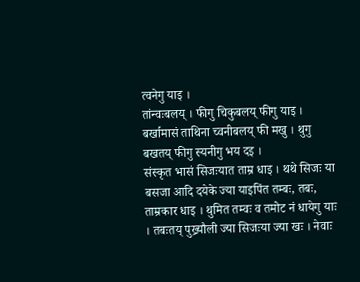त्वनेगु याइ ।
तांन्वःबलय् । फीगु चिकुबलय् फीगु याइ । बर्खामासं ताथिना च्वनीबलय् फी मखु । थुगु बखतय् फीगु स्यनीगु भय दइ ।
संस्कृत भासं सिजःयात ताम्र धाइ । थथे सिजः या बसजा आदि दयेके ज्या याइपिंत तम्बः, तबः, ताम्रकार धाइ । थुमित तम्वः व तमोट नं धायेगु याः । तबःतय् पुख्र्यौली ज्या सिजःया ज्या खः । नेवाः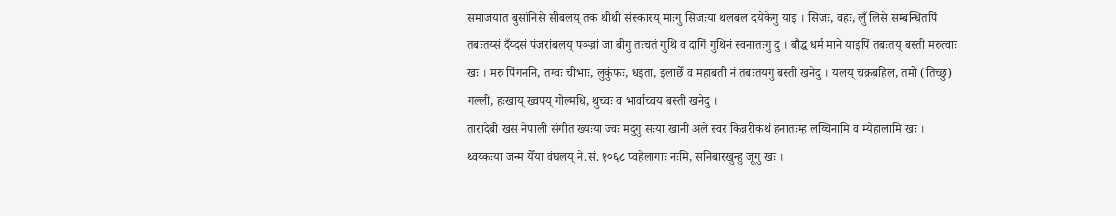समाजयात बुसांनिसे सीबलय् तक थीथी संस्कारय् माःगु सिजःया थलबल दयेकेगु याइ । सिजः, वहः, लुँ लिसे सम्बन्धितपिं तबःतय्सं दँय्दसं पंजरांबलय् पञ्ज्रां जा बीगु तःचतं गुथि व दागिं गुथिनं स्वनातःगु दु । बौद्ध धर्म माने याइपिं तबःतय् बस्ती मरुत्वाः खः । मरु पिंगननि, तग्वः चीभाः, लुकुंफः, धइता, इलाछेँ व महाबती नं तबःतयगु बस्ती खनेदु । यलय् चक्रबहिल, तमो (तिच्छु) गल्ली, हःखाय् ख्वपय् गोल्मधि, थुच्वः व भार्वाच्वय बस्ती खनेदु ।
तारादेबी खस नेपाली संगीत ख्यःया ज्वः मदुगु सःया खानी अले स्वर किन्नरीकथं हनातःम्ह लय्चिनामि व म्येहालामि खः । थ्वय्कःया जन्म येँया वंघलय् ने.सं. १०६८ प्वहेलागाः नःमि, सनिबारखुन्हु जूगु खः ।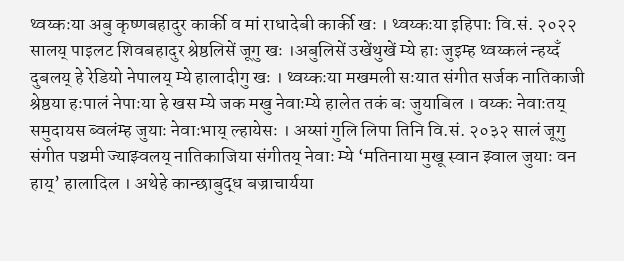थ्वय्कःया अबु कृष्णबहादुर कार्की व मां राधादेबी कार्की खः । थ्वय्कःया इहिपाः वि.सं. २०२२ सालय् पाइलट शिवबहादुर श्रेष्ठलिसें जूगु खः ।अबुलिसें उखेंथुखें म्ये हाः जुइम्ह थ्वय्कलं न्हय्दँ दुबलय् हे रेडियो नेपालय् म्ये हालादीगु खः । थ्वय्कःया मखमली सःयात संगीत सर्जक नातिकाजी श्रेष्ठया हःपालं नेपाःया हे खस म्ये जक मखु नेवाःम्ये हालेत तकं बः जुयाबिल । वय्कः नेवाःतय् समुदायस ब्वलंम्ह जुयाः नेवाःभाय् ल्हायेसः । अय्सां गुलि लिपा तिनि वि.सं. २०३२ सालं जूगु संगीत पञ्चमी ज्याझ्वलय् नातिकाजिया संगीतय् नेवाः म्ये ‘मतिनाया मुखू स्वान झ्वाल जुयाः वन हाय्’ हालादिल । अथेहे कान्छाबुद्ध बज्राचार्यया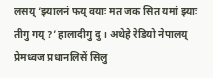लसय् ‘झ्यालनं फय् वयाः मत जक सित यमां झ्याः तीगु गय् ?’ हालादीगु दु । अथेहे रेडियो नेपालय् प्रेमध्वज प्रधानलिसें सिलु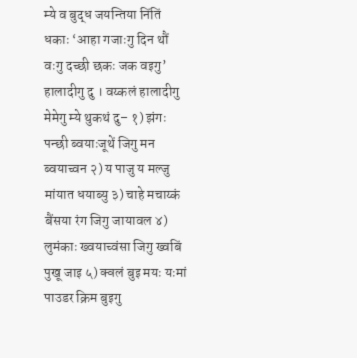म्ये व बुद्ध जयन्तिया निंतिं धकाः ‘आहा गजाःगु दिन थौं वःगु दच्छी छकः जक वइगु’ हालादीगु दु । वय्कलं हालादीगु मेमेगु म्ये थुकथं दु– १) झंगः पन्छी ब्वयाःजूथें जिगु मन ब्वयाच्वन २) य पाजु य मल्जु मांयात धयाब्यु ३) चाहे मचाय्कं बैंसया रंग जिगु जायावल ४) लुमंकाः ख्वयाच्वंसा जिगु ख्वबिं पुखू जाइ ५) क्वलं बुइ मयः यःमां पाउडर क्रिम बुइगु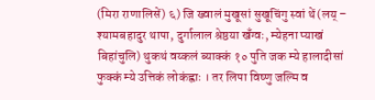(मिरा राणालिसें) ६) जि ख्वालं मुखूसां सुखूचिंगु स्वां थें (लय् – श्यामबहादुर थापा, दुर्गालाल श्रेष्ठया खँग्वः, म्येहना प्याखं बिहांचुलि) थुकथं वय्कलं ब्याक्कं १० पुति जक म्ये हालादीसां फुक्कं म्ये उत्तिकं लोकंह्वाः । तर लिपा विष्णु जल्मि व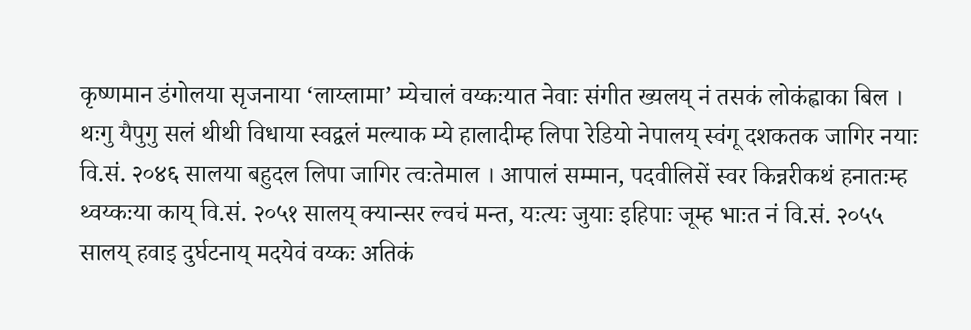कृष्णमान डंगोलया सृजनाया ‘लाय्लामा’ म्येचालं वय्कःयात नेवाः संगीत ख्यलय् नं तसकं लोकंह्वाका बिल । थःगु यैपुगु सलं थीथी विधाया स्वद्वलं मल्याक म्ये हालादीम्ह लिपा रेडियो नेपालय् स्वंगू दशकतक जागिर नयाः वि.सं. २०४६ सालया बहुदल लिपा जागिर त्वःतेमाल । आपालं सम्मान, पदवीलिसें स्वर किन्नरीकथं हनातःम्ह थ्वय्कःया काय् वि.सं. २०५१ सालय् क्यान्सर ल्वचं मन्त, यःत्यः जुयाः इहिपाः जूम्ह भाःत नं वि.सं. २०५५ सालय् हवाइ दुर्घटनाय् मदयेवं वय्कः अतिकं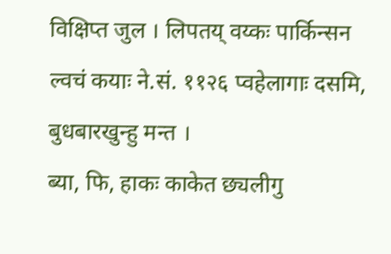विक्षिप्त जुल । लिपतय् वय्कः पार्किन्सन ल्वचं कयाः ने.सं. ११२६ प्वहेलागाः दसमि, बुधबारखुन्हु मन्त ।
ब्या, फि, हाकः काकेत छ्यलीगु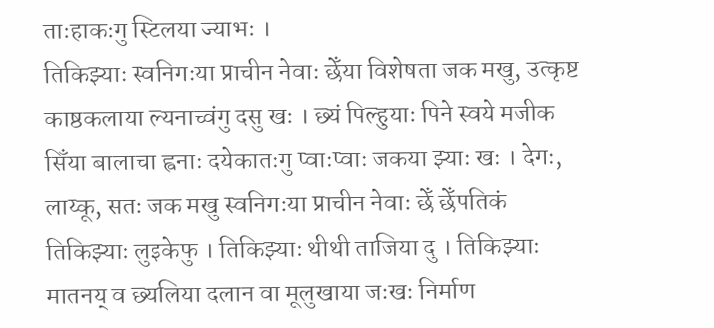ताःहाकःगु स्टिलया ज्याभः ।
तिकिझ्याः स्वनिगःया प्राचीन नेवाः छेँया विशेषता जक मखु, उत्कृष्ट काष्ठकलाया ल्यनाच्वंगु दसु खः । छ्यं पिल्हुयाः पिने स्वये मजीक सिँया बालाचा ह्वनाः दयेकातःगु प्वाःप्वाः जकया झ्याः खः । देगः, लाय्कू, सतः जक मखु स्वनिगःया प्राचीन नेवाः छेँ छेँपतिकं तिकिझ्याः लुइकेफु । तिकिझ्याः थीथी ताजिया दु । तिकिझ्याः मातनय् व छ्यलिया दलान वा मूलुखाया जःखः निर्माण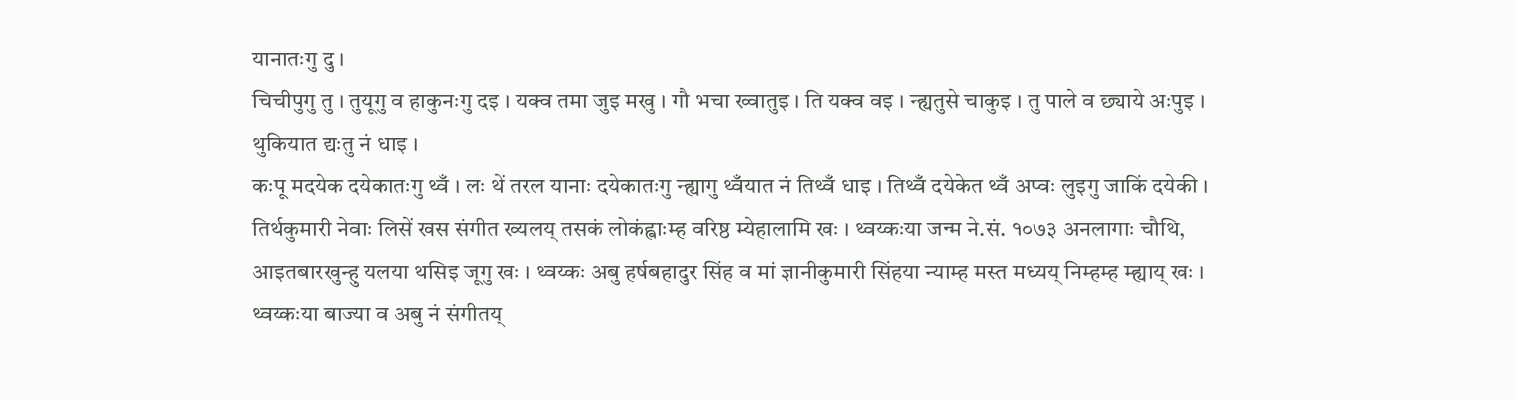यानातःगु दु ।
चिचीपुगु तु । तुयूगु व हाकुनःगु दइ । यक्व तमा जुइ मखु । गौ भचा ख्वातुइ । ति यक्व वइ । न्ह्यतुसे चाकुइ । तु पाले व छ्याये अःपुइ । थुकियात द्यःतु नं धाइ ।
कःपू मदयेक दयेकातःगु थ्वँ । लः थें तरल यानाः दयेकातःगु न्ह्यागु थ्वँयात नं तिथ्वँ धाइ । तिथ्वँ दयेकेत थ्वँ अप्वः लुइगु जाकिं दयेकी ।
तिर्थकुमारी नेवाः लिसें खस संगीत ख्यलय् तसकं लोकंह्वाःम्ह वरिष्ठ म्येहालामि खः । थ्वय्कःया जन्म ने.सं. १०७३ अनलागाः चौथि, आइतबारखुन्हु यलया थसिइ जूगु खः । थ्वय्कः अबु हर्षबहादुर सिंह व मां ज्ञानीकुमारी सिंहया न्याम्ह मस्त मध्यय् निम्हम्ह म्ह्याय् खः ।
थ्वय्कःया बाज्या व अबु नं संगीतय्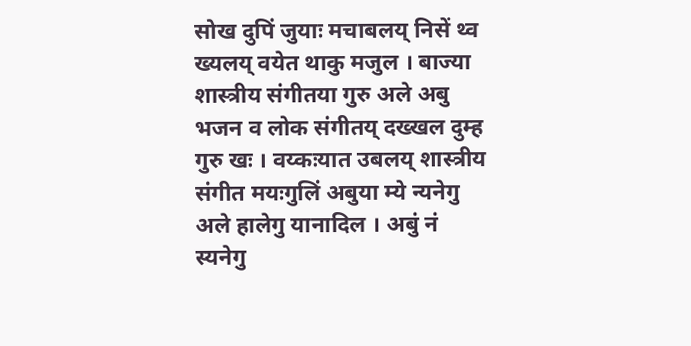सोख दुपिं जुयाः मचाबलय् निसें थ्व ख्यलय् वयेत थाकु मजुल । बाज्या शास्त्रीय संगीतया गुरु अले अबु भजन व लोक संगीतय् दख्खल दुम्ह गुरु खः । वय्कःयात उबलय् शास्त्रीय संगीत मयःगुलिं अबुया म्ये न्यनेगु अले हालेगु यानादिल । अबुं नं स्यनेगु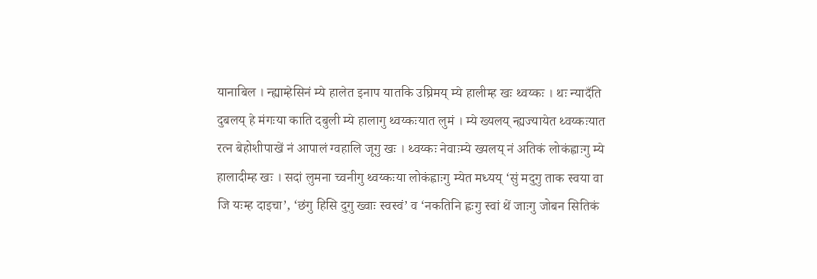यानाबिल । न्ह्याम्हेसिनं म्ये हालेत इनाप यातकि उघ्रिमय् म्ये हालीम्ह खः थ्वय्कः । थः न्यादँति दुबलय् हे मंगःया काति दबुली म्ये हालागु थ्वय्कःयात लुमं । म्ये ख्यलय् न्ह्यज्यायेत थ्वय्कःयात रत्न बेहोशीपाखें नं आपालं ग्वहालि जूगु खः । थ्वय्कः नेवाःम्ये ख्यलय् नं अतिकं लोकंह्वाःगु म्ये हालादीम्ह खः । सदां लुमना च्वनीगु थ्वय्कःया लोकंह्वाःगु म्येत मध्यय् ‘सुं मदुगु ताक स्वया वा जि यःम्ह दाइचा’, ‘छंगु हिसि दुगु ख्वाः स्वस्वं’ व ‘नकतिनि ह्वःगु स्वां थें जाःगु जोबन सितिकं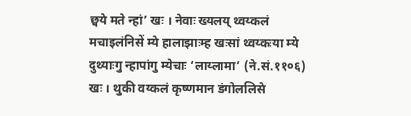छ्वये मते न्हां’ खः । नेवाः ख्यलय् थ्वय्कलं मचाइलंनिसें म्ये हालाझाःम्ह खःसां थ्वय्कःया म्ये दुथ्याःगु न्हापांगु म्येचाः ‘लाय्लामा’ (ने.सं.११०६) खः । थुकी वय्कलं कृष्णमान डंगोललिसे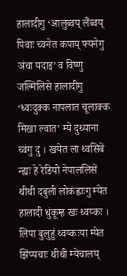हालादीगु ‘आलुब्वय् लैंब्वय् पिवाः च्वनेत कपाय् फ्यनेगु ञंचा यदाइ’ व विष्णु जल्मिलिसे हालादीगु ‘ध्वःदुक्क नापलात चूलाक्क मिखा ल्वात’ म्ये दुथ्याना च्वंगु दु । खयेत ला थ्वसिबें न्ह्यः हे रेडियो नेपाललिसें थीथी दबुली लोकंह्वाःगु म्येत हालादी धुंकूम्ह खः थ्वय्कः । लिपा बुलुहुं थ्वय्कःया म्येत झिंप्यचाः थीथी म्येचालय्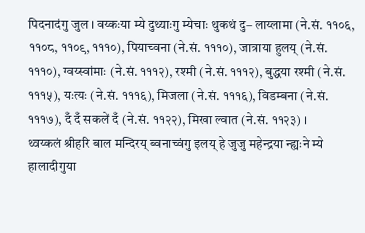पिदनादंगु जुल । वय्कःया म्ये दुथ्याःगु म्येचाः थुकथं दु– लाय्लामा (ने.सं. ११०६, ११०८, ११०९, १११०), पियाच्वना (ने.सं. १११०), जात्राया हुलय् (ने.सं. १११०), ग्वय्स्वांमाः (ने.सं. १११२), रश्मी (ने.सं. १११२), बुद्धया रश्मी (ने.सं. १११५), यःत्यः (ने.सं. १११६), मिजला (ने.सं. १११६), विडम्बना (ने.सं. १११७), दँ दँ सकलें दँ (ने.सं. ११२२), मिखा ल्वात (ने.सं. ११२३) ।
थ्वय्कलं श्रीहरि बाल मन्दिरय् ब्वनाच्वंगु इलय् हे जुजु महेन्द्रया न्ह्यःने म्ये हालादीगुया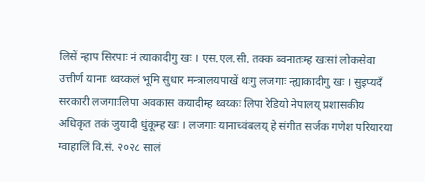लिसें न्हाप सिरपाः नं त्याकादीगु खः । एस.एल.सी. तक्क ब्वनातःम्ह खःसां लोकसेवा उत्तीर्ण यानाः थ्वय्कलं भूमि सुधार मन्त्रालयपाखें थःगु लजगाः न्ह्याकादीगु खः । सुइप्यदँ सरकारी लजगाःलिपा अवकास कयादीम्ह थ्वय्कः लिपा रेडियो नेपालय् प्रशासकीय अधिकृत तकं जुयादी धुंकूम्ह खः । लजगाः यानाच्वंबलय् हे संगीत सर्जक गणेश परियारया ग्वाहालिं वि.सं. २०२८ सालं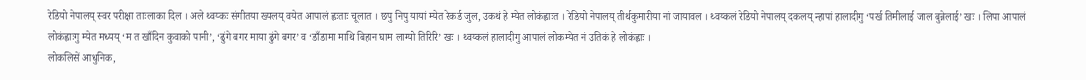रेडियो नेपालय् स्वर परीक्षा ताःलाका दिल । अले थ्वय्कः संगीतया ख्यलय् वयेत आपालं ह्वःताः चूलात । छपु निपु यायां म्येत रेकर्ड जुल, उकथं हे म्येत लोकंह्वाःत । रेडियो नेपालय् तीर्थकुमारीया नां जायावल । थ्वय्कलं रेडियो नेपालय् दकलय् न्हापां हालादीगु ‘पर्ख तिमीलाई जाल बुन्नेलाई’ खः । लिपा आपालं लोकंह्वाःगु म्येत मध्यय् ‘म त खाँदिन कुवाको पानी’, ‘ढुंगे बगर माया ढुंगे बगर’ व ‘डाँडामा माथि बिहान घाम लाग्यो तिरिरि’ खः । थ्वय्कलं हालादीगु आपालं लोकम्येत नं उतिकं हे लोकंह्वाः ।
लोकलिसें आधुनिक,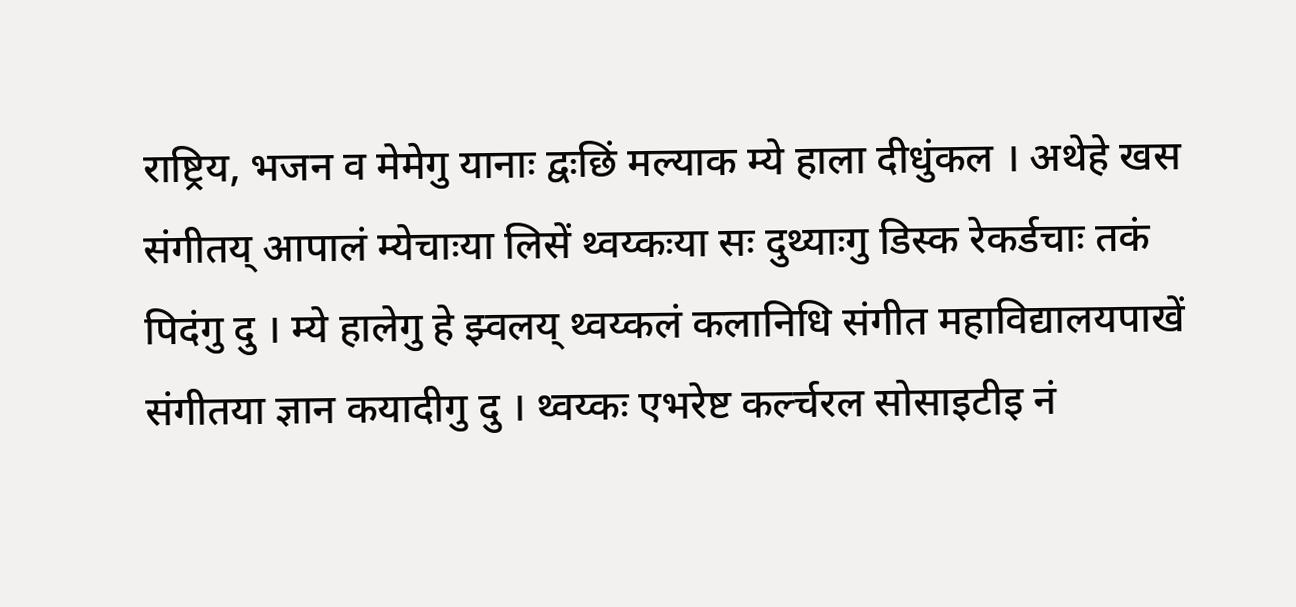राष्ट्रिय, भजन व मेमेगु यानाः द्वःछिं मल्याक म्ये हाला दीधुंकल । अथेहे खस संगीतय् आपालं म्येचाःया लिसें थ्वय्कःया सः दुथ्याःगु डिस्क रेकर्डचाः तकं पिदंगु दु । म्ये हालेगु हे झ्वलय् थ्वय्कलं कलानिधि संगीत महाविद्यालयपाखें संगीतया ज्ञान कयादीगु दु । थ्वय्कः एभरेष्ट कर्ल्चरल सोसाइटीइ नं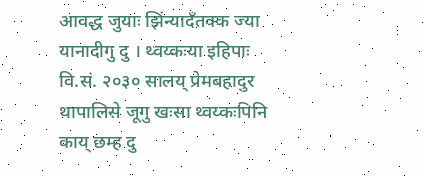आवद्ध जुयाः झिंन्यादँतक्क ज्या यानादीगु दु । थ्वय्कःया इहिपाः वि.सं. २०३० सालय् प्रेमबहादुर थापालिसे जूगु खःसा थ्वय्कःपिनि काय् छम्ह दु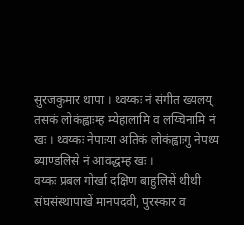सुरजकुमार थापा । थ्वय्कः नं संगीत ख्यलय् तसकं लोकंह्वाःम्ह म्येहालामि व लय्चिनामि नं खः । थ्वय्कः नेपाःया अतिकं लोकंह्वाःगु नेपथ्य ब्याण्डलिसे नं आवद्धम्ह खः ।
वय्कः प्रबल गोर्खा दक्षिण बाहुलिसें थीथी संघसंस्थापाखें मानपदवी, पुरस्कार व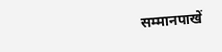सम्मानपाखें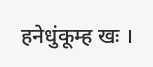हनेधुंकूम्ह खः ।